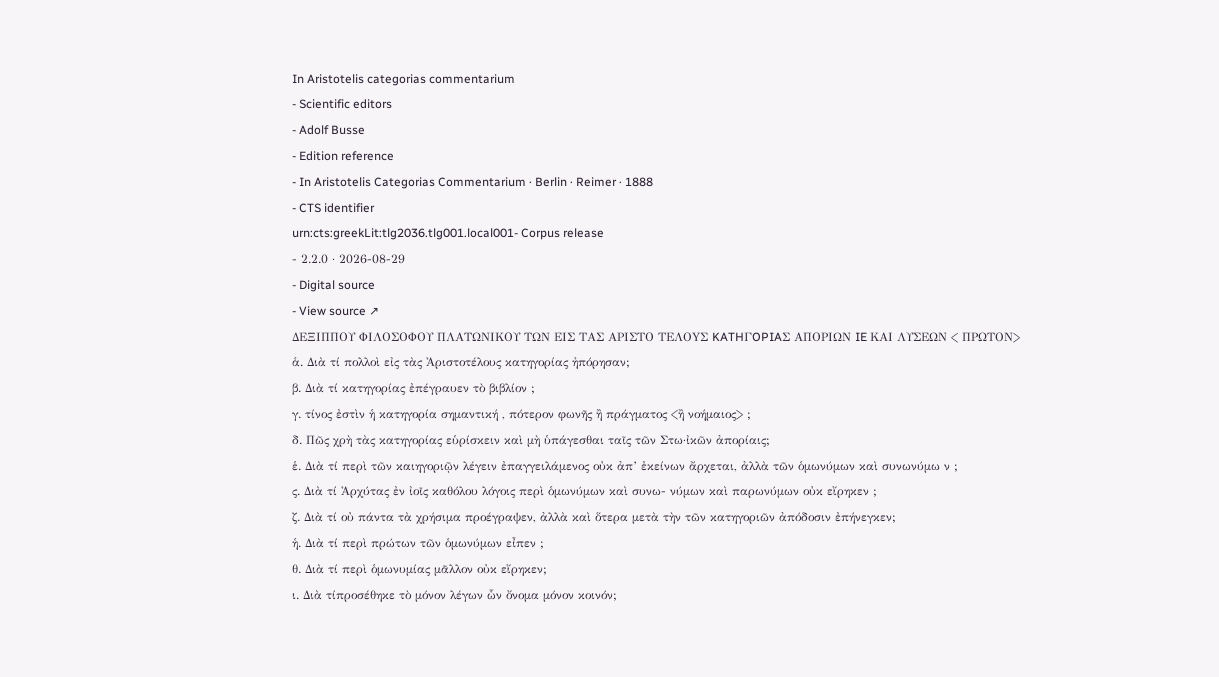In Aristotelis categorias commentarium
- Scientific editors
- Adolf Busse
- Edition reference
- In Aristotelis Categorias Commentarium · Berlin · Reimer · 1888
- CTS identifier
urn:cts:greekLit:tlg2036.tlg001.local001- Corpus release
- 2.2.0 · 2026-08-29
- Digital source
- View source ↗
ΔΕΞΙΠΠΟΥ ΦΙΛΟΣΟΦΟΥ ΠΛΑΤΩΝΙΚΟΥ ΤΩΝ ΕΙΣ ΤΑΣ ΑΡΙΣΤΟ TEΛOYΣ KATHΓOPIAΣ ΑΠΟΡΙΩΝ IE ΚΑΙ ΛΥΣΕΩΝ < ΠΡΩΤON>
ἁ. Διὰ τί πολλοὶ εἰς τὰς Ἀριστοτέλους κατηγορίας ἠπόρησαν;
β. Διὰ τί κατηγορίας ἐπέγραυεν τὸ βιβλίον ;
γ. τίνος ἐστὶν ἡ κατηγορία σημαντική , πότερον φωνῆς ἢ πράγματος <ἢ νοήμαιος> ;
δ. Πῶς χρὴ τὰς κατηγορίας εὑρίσκειν καὶ μὴ ὑπάγεσθαι ταῖς τῶν Στω·ἰκῶν ἀπορίαις;
ἑ. Διὰ τί περὶ τῶν καιηγοριῷν λέγειν ἐπαγγειλάμενος οὐκ ἀπ’ ἐκείνων ἄρχεται, ἀλλὰ τῶν ὁμωνύμων καὶ συνωνύμω ν ;
ς. Διὰ τί Ἀρχύτας ἐν ἰοῖς καθόλου λόγοις περὶ ὁμωνύμων καὶ συνω- νύμων καὶ παρωνύμων οὐκ εἴρηκεν ;
ζ. Διὰ τί οὐ πάντα τὰ χρήσιμα προέγραψεν, ἀλλὰ καὶ ὅτερα μετὰ τὴν τῶν κατηγοριῶν ἀπόδοσιν ἐπήνεγκεν;
ἡ. Διὰ τί περὶ πρώτων τῶν ὁμωνύμων εἶπεν ;
θ. Διὰ τί περὶ ὁμωνυμίας μᾶλλον οὐκ εἴρηκεν;
ι. Διὰ τίπροσέθηκε τὸ μόνον λέγων ὧν ὄνομα μόνον κοινόν;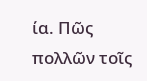ία. Πῶς πολλῶν τοῖς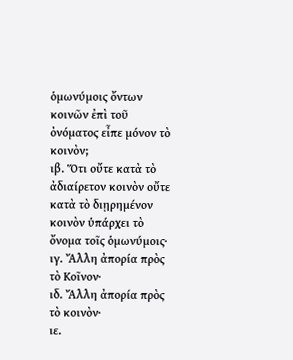ὁμωνύμοις ὄντων κοινῶν ἐπὶ τοῦ ὀνόματος εἶπε μόνον τὸ κοινὸν;
ιβ. Ὅτι οὔτε κατὰ τὸ ἀδιαίρετον κοινὸν οὔτε κατὰ τὸ διῃρημένον κοινὸν ὑπάρχει τὸ ὄνομα τοῖς ὁμωνύμοις·
ιγ. Ἄλλη ἀπορία πρὸς τὸ Κοῖνον·
ιδ. Ἄλλη ἀπορία πρὸς τὸ κοινὸν·
ιε.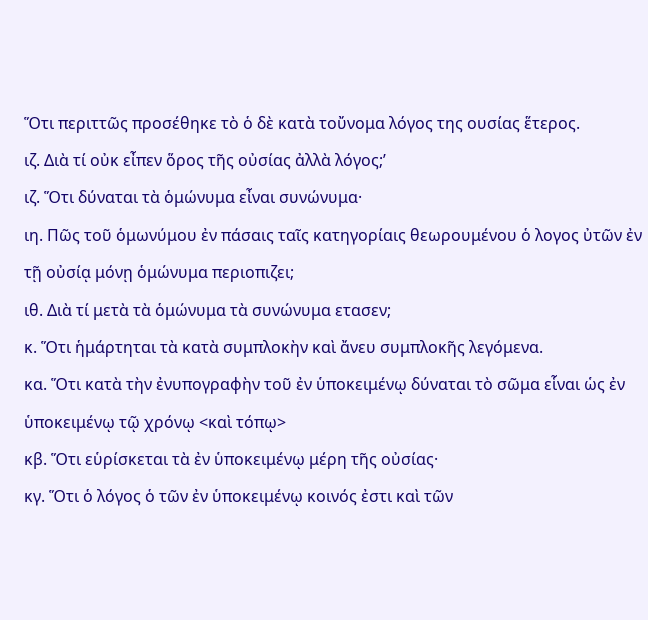Ὅτι περιττῶς προσέθηκε τὸ ὁ δὲ κατὰ τοὔνομα λόγος της ουσίας ἕτερος.
ιζ. Διὰ τί οὐκ εἶπεν ὅρος τῆς οὐσίας ἀλλὰ λόγος;’
ιζ. Ὅτι δύναται τὰ ὁμώνυμα εἶναι συνώνυμα·
ιη. Πῶς τοῦ ὁμωνύμου ἐν πάσαις ταῖς κατηγορίαις θεωρουμένου ὁ λογος ὐτῶν ἐν τῇ οὐσίᾳ μόνῃ ὁμώνυμα περιοπιζει;
ιθ. Διὰ τί μετὰ τὰ ὁμώνυμα τὰ συνώνυμα ετασεν;
κ. Ὅτι ἡμάρτηται τὰ κατὰ συμπλοκὴν καὶ ἄνευ συμπλοκῆς λεγόμενα.
κα. Ὅτι κατὰ τὴν ἐνυπογραφὴν τοῦ ἐν ὑποκειμένῳ δύναται τὸ σῶμα εἷναι ὡς ἐν ὑποκειμένῳ τῷ χρόνῳ <καὶ τόπῳ>
κβ. Ὅτι εὑρίσκεται τὰ ἐν ὑποκειμένῳ μέρη τῆς οὐσίας·
κγ. Ὅτι ὁ λόγος ὁ τῶν ἐν ὑποκειμένῳ κοινός ἐστι καὶ τῶν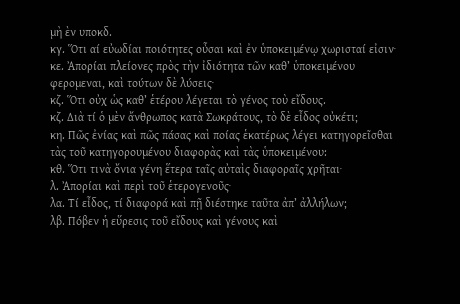μὴ ὲν υποκδ.
κγ. Ὅτι αί εὐωδίαι ποιότητες οὖσαι καὶ ἐν ὑποκειμένῳ χωρισταί εἰσιν·
κε. Ἀπορίαι πλείονες πρὸς τὴν ἰδιότητα τῶν καθ’ ὑποκειμένου φερομεναι, καὶ τούτων δὲ λύσεις·
κζ. Ὅτι οὐχ ὡς καθ’ ἑτέρου λέγεται τὸ γένος τοὺ εἴδους.
κζ. Διὰ τί ὁ μὲν ἄνθρωπος κατὰ Σωκράτους, τὸ δὲ εἶδος οὐκέτι;
κη. Πῶς ἐνίας καὶ πῶς πάσας καὶ ποίας ἑκατέρως λέγει κατηγορεῖσθαι τὰς τοῦ κατηγορουμένου διαφορὰς καὶ τὰς ὑποκειμένου:
κθ. Ὅτι τινὰ ὄνια γένη ἕτερα ταῖς αὐταὶς διαφοραῖς χρῆται·
λ. Ἀπορίαι καὶ περὶ τοῦ ἑτερογενοῦς·
λα. Τί εἶδος, τί διαφορά καὶ πῇ διέστηκε ταῦτα ἀπ’ ἀλλήλων;
λβ. Πόβεν ἡ εὕρεσις τοῦ εἴδους καὶ γένους καὶ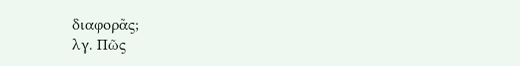διαφορᾶς;
λγ. Πῶς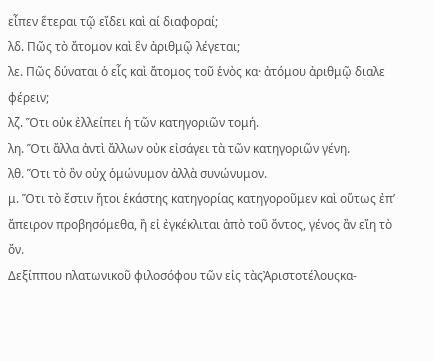εἶπεν ἕτεραι τῷ εἴδει καὶ αί διαφοραί;
λδ. Πῶς τὸ ἄτομον καὶ ἓν ἀριθμῷ λέγεται;
λε. Πῶς δύναται ὁ εἷς καὶ ἄτομος τοῦ ἑνὸς κα· ἀτόμου ἀριθμῷ διαλε φέρειν;
λζ. Ὅτι οὐκ ἐλλείπει ἡ τῶν κατηγοριῶν τομή.
λη. Ὅτι ἄλλα ἀντὶ ἄλλων οὐκ εἰσάγει τὰ τῶν κατηγοριῶν γένη.
λθ. Ὅτι τὸ ὂν οὐχ ὁμώνυμον ἀλλὰ συνώνυμον.
μ. Ὅτι τὸ ἔστιν ἤτοι ἑκάστης κατηγορίας κατηγοροῦμεν καὶ οὕτως ἐπ’ ἄπειρον προβησόμεθα, ἢ εἰ ἐγκέκλιται ἀπὸ τοῦ ὄντος, γένος ἂν εἴη τὸ ὄν.
Δεξίππου nλατωνικοῦ φιλοσόφου τῶν εἰς τὰςἈριστοτέλουςκα-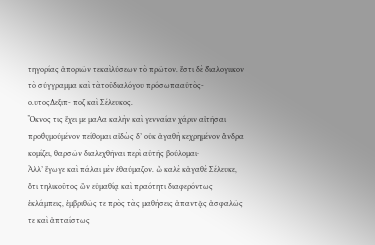τηγορίας ἀποριῶν τεκαὶλύσεων τὸ πρῶτον. ἔστι δὲ δ̔͂ιαλογιικον τὸ σύγγραμμα καὶ τὰτοῦδιαλόγου πρόσωπααὐτὸς- ο.υτοςΔεξιπ- ποζ καὶ Σέλευκος.
Ὄκνος τις ἔχει με μαΑα καλὴν καὶ γενναίαν χάριν αἰτῆσαι προθ̀υͅμούμένον πείθομαι αἰδὼς δ’ οὐκ ἀγαθὴ κεχρημένον ἄνδρα κομίζει, θαρσῶν διαλεχθῆναι περὶ αὐτῆς βούλομαι·
Ἀλλ’ ἔγωγε καὶ πάλαι μὲν ἐθαύμαζον. ὦ καλὲ κἀγαθὲ Σέλευκε, ὅτι τηλικοῦτος ὢν εὐμαθίᾳ καὶ πραότητι διαφερόντως ἐκλάμπεις, ἐμβριθῶς τε πρὸς τὰς μαθήσεις ἀπαντᾷς ἀσφαλῶς τε καὶ ἀπταίστως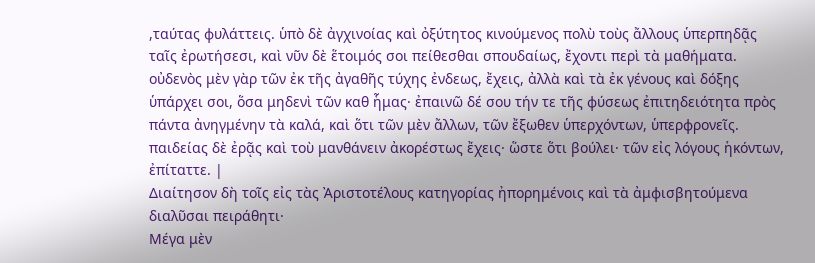,ταύτας φυλάττεις. ὑπὸ δὲ ἀγχινοίας καὶ ὀξύτητος κινούμενος πολὺ τοὺς ἄλλους ὑπερπηδᾷς ταῖς ἐρωτήσεσι, καὶ νῦν δὲ ἕτοιμός σοι πείθεσθαι σπουδαίως, ἔχοντι περὶ τὰ μαθήματα. οὐδενὸς μὲν γὰρ τῶν ἐκ τῆς ἀγαθῆς τύχης ἐνδεως, ἔχεις, ἀλλὰ καὶ τὰ ἐκ γένους καὶ δόξης ὑπάρχει σοι, ὅσα μηδενὶ τῶν καθ ἧμας· ἐπαινῶ δέ σου τήν τε τῆς φύσεως ἐπιτηδειότητα πρὸς πάντα ἀνηγμένην τὰ καλά, καὶ ὅτι τῶν μὲν ἄλλων, τῶν ἔξωθεν ὑπερχόντων, ὑπερφρονεῖς. παιδείας δὲ ἐρᾷς καὶ τοὺ μανθάνειν ἀκορέστως ἔχεις· ὥστε ὅτι βούλει· τῶν εἰς λόγους ἡκόντων, ἐπίταττε. |
Διαίτησον δὴ τοῖς εἰς τὰς Ἀριστοτέλους κατηγορίας ἠπορημένοις καὶ τὰ ἀμφισβητούμενα διαλῦσαι πειράθητι·
Μέγα μὲν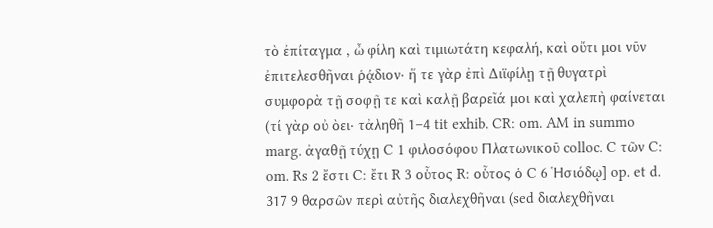τὸ ἐπίταγμα , ὦ φίλη καὶ τιμιωτάτη κεφαλή, καὶ οὔτι μοι νῦν ἐπιτελεσθῆναι ῥᾴδιον· ἥ τε γὰρ ἐπὶ Διϊφίλῃ τῇ θυγατρὶ συμφορὰ τῇ σοφῇ τε καὶ καλῇ βαρεῖά μοι καὶ χαλεπὴ φαίνεται (τί γὰρ οὐ ὸει· τἀληθῆ 1–4 tit exhib. CR: om. AM in summo marg. ἀγαθῇ τύχῃ C 1 φιλοσόφου Πλατωνικοῦ colloc. C τῶν C: om. Rs 2 ἔστι C: ἔτι R 3 οὗτος R: οὗτος ὁ C 6 Ἡσιόδῳ] op. et d. 317 9 θαρσῶν περὶ αὐτῆς διαλεχθῆναι (sed διαλεχθῆναι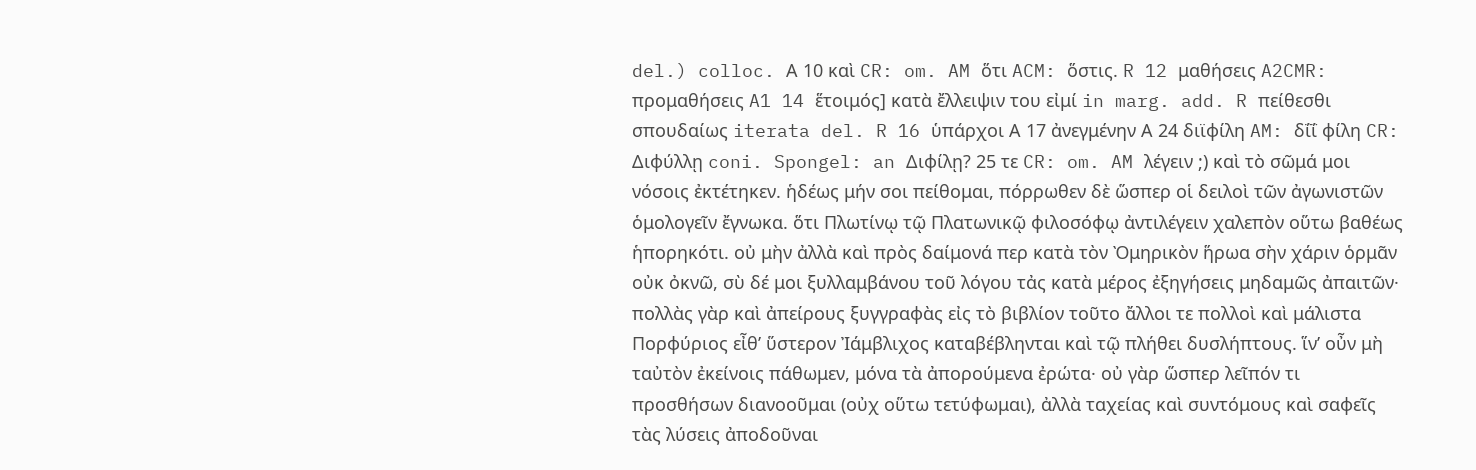del.) colloc. Α 10 καὶ CR: om. AM ὅτι ACM: ὅστις. R 12 μαθήσεις A2CMR: προμαθήσεις A1 14 ἕτοιμός] κατὰ ἔλλειψιν του εἰμί in marg. add. R πείθεσθι σπουδαίως iterata del. R 16 ὑπάρχοι Α 17 ἀνεγμένην Α 24 διϊφίλη AM: δΐΐ φίλη CR: Διφύλλῃ coni. Spongel: an Διφίλῃ? 25 τε CR: om. AM λέγειν ;) καὶ τὸ σῶμά μοι νόσοις ἐκτέτηκεν. ἡδέως μήν σοι πείθομαι, πόρρωθεν δὲ ὥσπερ οἱ δειλοὶ τῶν ἀγωνιστῶν ὁμολογεῖν ἔγνωκα. ὅτι Πλωτίνῳ τῷ Πλατωνικῷ φιλοσόφῳ ἀντιλέγειν χαλεπὸν οὕτω βαθέως ἡπορηκότι. οὐ μὴν ἀλλὰ καὶ πρὸς δαίμονά περ κατὰ τὸν Ὸμηρικὸν ἥρωα σὴν χάριν ὁρμᾶν οὐκ ὀκνῶ, σὺ δέ μοι ξυλλαμβάνου τοῦ λόγου τἀς κατὰ μέρος ἐξηγήσεις μηδαμῶς ἀπαιτῶν· πολλὰς γὰρ καὶ ἀπείρους ξυγγραφὰς εἰς τὸ βιβλίον τοῦτο ἄλλοι τε πολλοὶ καὶ μάλιστα Πορφύριος εἶθ’ ὕστερον Ἰάμβλιχος καταβέβληνται καὶ τῷ πλήθει δυσλήπτους. ἵν’ οὖν μὴ ταὐτὸν ἐκείνοις πάθωμεν, μόνα τὰ ἀπορούμενα ἐρώτα· οὐ γὰρ ὥσπερ λεῖπόν τι προσθήσων διανοοῦμαι (οὐχ οὕτω τετύφωμαι), ἀλλὰ ταχείας καὶ συντόμους καὶ σαφεῖς τὰς λύσεις ἀποδοῦναι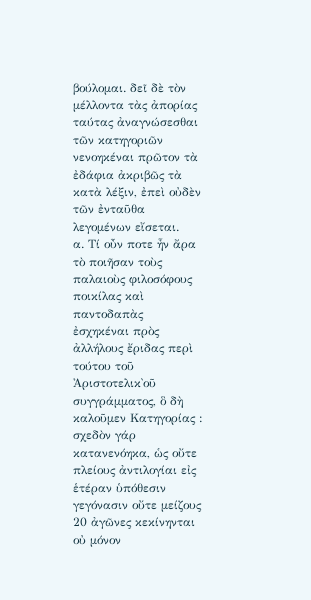βούλομαι. δεῖ δὲ τὸν μέλλοντα τὰς ἀπορίας ταύτας ἀναγνώσεσθαι τῶν κατηγοριῶν νενοηκέναι πρῶτον τὰ ἐδάφια ἀκριβῶς τὰ κατὰ λέξιν, ἐπεὶ οὐδὲν τῶν ἐνταῦθα λεγομένων εἴσεται.
α. Τί οὖν ποτε ἦν ἄρα τὸ ποιῆσαν τοὺς παλαιοὺς φιλοσόφους ποικίλας καὶ παντοδαπὰς ἐσχηκέναι πρὸς ἀλλήλους ἔριδας περὶ τούτου τοῦ Ἀριστοτελικ̀οῦ συγγράμματος, ὃ δὴ καλοῦμεν Κατηγορίας : σχεδὸν γάρ κατανενόηκα, ὡς οὔτε πλείους ἀντιλογίαι εἰς ἑτέραν ὑπόθεσιν γεγόνασιν οὔτε μείζους 20 ἀγῶνες κεκίνηνται οὐ μόνον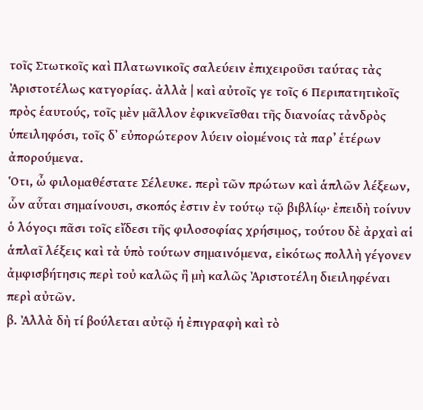τοῖς Στωτκοῖς καὶ Πλατωνικοῖς σαλεύειν ἐπιχειροῦσι ταύτας τὰς Ἀριστοτέλως κατγορίας. ἀλλὰ | καὶ αὐτοῖς γε τοῖς 6 Περιπατητικ̀οῖς πρὸς ἑαυτούς, τοῖς μὲν μᾶλλον ἐφικνεῖσθαι τῆς διανοίας τἀνδρὸς ὑπειληφόσι, τοῖς δ᾿ εὐπορώτερον λύειν οἰομένοις τὰ παρ’ ἑτέρων ἀπορούμενα.
Ὁτι, ὦ φιλομαθέστατε Σέλευκε. περὶ τῶν πρώτων καὶ ἁπλῶν λέξεων, ὧν αὗται σημαίνουσι, σκοπός ἐστιν ἐν τούτῳ τῷ βιβλίῳ· ἐπειδὴ τοίνυν ὁ λόγοςι πᾶσι τοῖς εἴδεσι τῆς φιλοσοφίας χρήσιμος, τούτου δὲ ἀρχαὶ αἱ ἁπλαῖ λέξεις καὶ τὰ ὑπὸ τούτων σημαινόμενα, εἰκότως πολλὴ γέγονεν ἀμφισβήτησις περὶ τοὐ καλῶς ἢ μὴ καλῶς Ἀριστοτέλη διειληφέναι περὶ αὐτῶν.
β. Ἀλλὰ δὴ τί βούλεται αὐτῷ ἡ ἐπιγραφὴ καὶ τὸ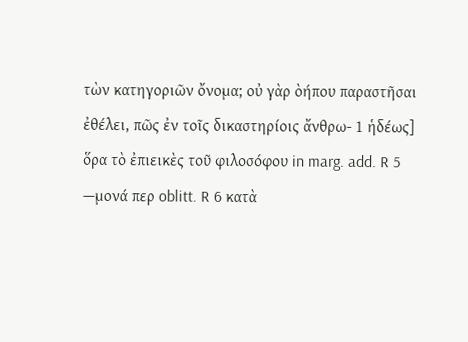τὼν κατηγοριῶν ὄνομα; οὐ γὰρ ὸήπου παραστῆσαι ἐθέλει, πῶς ἐν τοῖς δικαστηρίοις ἄνθρω- 1 ἡδέως] ὅρα τὸ ἐπιεικὲς τοῦ φιλοσόφου in marg. add. R 5 —μονά περ oblitt. R 6 κατὰ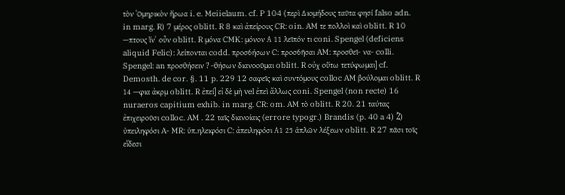τὸν Ὀμηρικὸν ἥρωα i. e. Meiielaum. cf. P 104 (περὶ Διομήδους ταῦτα φησί falso adn. in marg. R) 7 μέρος oblitt. R 8 καὶ ἀπείρους CR: oin. AM τε πολλοὶ καὶ oblitt. R 10 —πτους ἵν᾿ οὖν oblitt. R μόνα CMK: μόνον Α 11 λεῖπόν τι coni. Spengel (deficiens aliquid Felic): λείπονται codd. προσ6ήσων C: προσ6ῆσαι AM: προσθεῖ- να- colli. Spengel: an προσθήσειν ? -θήσων διανοοῦμαι oblitt. R οὐχ οὕτω τετύφωμαι] cf. Demosth. de cor. §. 11 p. 229 12 σαφεῖς καὶ συντόμους colloc AM βούλομαι oblitt. R 14 —φια ἀκρμ oblitt. R ἐπεί] εἰ δὲ μὴ vel ἐπεὶ ἄλλως coni. Spengel (non recte) 16 nuraeros capitium exhib. in marg. CR: om. AM τὸ oblitt. R 20. 21 ταύτας ἐπιχειροῦσι colloc. AM . 22 ταῖς διανοίαις (errore typogr.) Brandis (p. 40 a 4) 2̀) ὑπειληφόσι A- MR: ὑπ.ηλειφόσι C: ἀπειληφόσι Α1 25 ἁπλῶν λέξεων oblitt. R 27 πᾶσι τοῖς εἴδεσι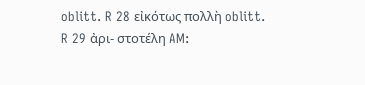oblitt. R 28 εἰκότως πολλὴ oblitt. R 29 ἀρι- στοτέλη AM: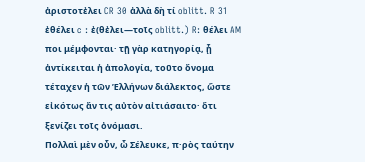ἀριστοτἐλει CR 30 ἀλλὰ δὴ τί oblitt. R 31 ἐθέλει c : ἐ(θἐλει—τοῖς oblitt.) R: θέλει AM ποι μέμφονται· τῇ γὰρ κατηγορίᾳ, ᾗ ἀντίκειται ἡ ἀπολογία, τοῦτο ὄνομα τέταχεν ἡ τῶν Ἑλλήνων διάλεκτος, ὥστε εἰκότως ἄν τις αὐτὸν αἰτιάσαιτο· ὅτι ξενίζει τοῖς ὀνόμασι.
Πολλαὶ μὲν οὖν, ὦ Σέλευκε, π·ρὸς ταύτην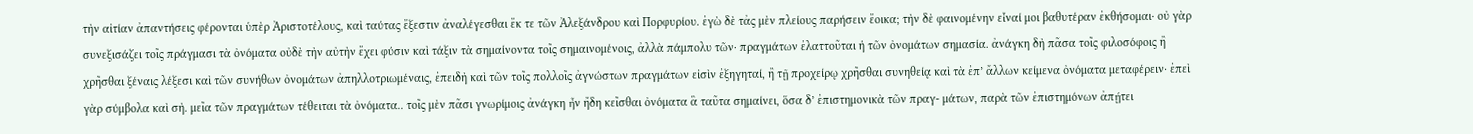τὴν αἰτίαν ἀπαντήσεις φέρονται ὑπὲρ Ἀριστοτέλους, καὶ ταύτας ἔξεστιν ἀναλέγεσθαι ἔκ τε τῶν Ἀλεξάνδρου καὶ Πορφυρίου. ἐγὼ δὲ τἀς μὲν πλείους παρήσειν ἔοικα; τὴν δὲ φαινομένην εἶναί μοι βαθυτέραν ἐκθήσομαι· οὐ γὰρ συνεξισάζει τοῖς πράγμασι τὰ ὀνόματα οὐδὲ τὴν αὐτὴν ἔχει φύσιν καὶ τάξιν τὰ σημαίνοντα τοῖς σημαινομένοις, ἀλλὰ πάμπολυ τῶν· πραγμάτων ἐλαττοῦται ἡ τῶν ὀνομάτων σημασία. ἀνάγκη δὴ πᾶσα τοῖς φιλοσόφοις ἢ χρῆσθαι ξέναις λέξεσι καὶ τῶν συνήθων ὀνομάτων ἀπηλλοτριωμέναις, ἐπειδὴ καὶ τῶν τοῖς πολλοῖς ἀγνώστων πραγμάτων εἰσὶν ἐξηγηταί, ἢ τῇ προχείρῳ χρῆσθαι συνηθείᾳ καὶ τὰ ἐπ’ ἄλλων κείμενα ὀνόματα μεταφέρειν· ἐπεὶ γὰρ σύμβολα καὶ σὴ. μεῖα τῶν πραγμάτων τέθειται τὰ ὀνόματα.. τοῖς μὲν πᾶσι γνωρίμοις ἀνάγκη ἦν ἤδη κεῖσθαι ὀνόματα ἃ ταῦτα σημαίνει, ὅσα δ’ ἐπιστημονικὰ τῶν πραγ- μάτων, παρὰ τῶν ἐπιστημόνων ἀπῄτει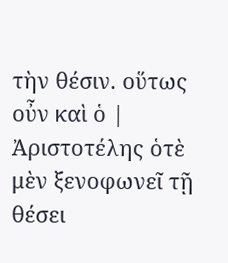τὴν θέσιν. οὕτως οὖν καὶ ὁ | Ἀριστοτέλης ὁτὲ μὲν ξενοφωνεῖ τῇ θέσει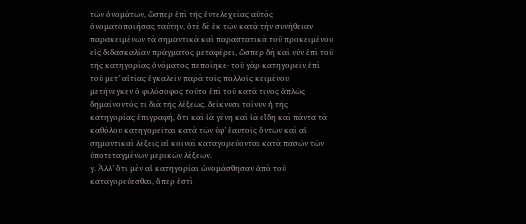τῶν ὀνομάτων, ὥσπερ ἐπὶ τῆς ἐντελεχείας αὐτὸς ὀνοματοποιήσας ταύτην, ὁτὲ δὲ ἐκ τῶν κατὰ τὴν συνήθειαν παρακειμένων τὰ σημαντικὰ καὶ παραστατικὰ τοῦ προκειμένου εἰς διδασκαλίαν πράγματος μεταφέρει, ὥσπερ δὴ καὶ νῦν ἐπὶ τοῦ τῆς κατηγορίας ὀνόματος πεποίηκε· τοῦ γὰρ κατηγορεῖν ἐπὶ τοῦ μετ’ αἰτίας ἐγκαλεῖν παρὰ τοῖς πολλοῖς κειμένου μετήνεγκεν ὁ φιλόσοφος τοῦτο ἐπὶ τοῦ κατά τινος ἁπλῶς δημαίνοντός τι διὰ τῆς λέξεως. δείκνυσι τοίνυν ἡ τῆς κατηγορίας ἐπιγραφή, ὅτι καὶ ἰὰ γένη καὶ ἰὰ εἴδη καὶ πάντα τὰ καθόλου κατηγορεῖται κατὰ τῶν ὑφ’ ἑαυτοῖς ὄντων καὶ αἱ σημαντικαὶ λέξεις αἱ κοιναὶ καταγορεύονται κατὰ πασῶν τῶν ὑποτεταγμένων μερικῶν λέξεων.
γ. Ἀλλ’ ὅτι μὲν αἱ κατηγορίαι ὠνομάσθησαν ἀπὸ τοῦ καταγορεύεσθαι, ὅπερ ἐστὶ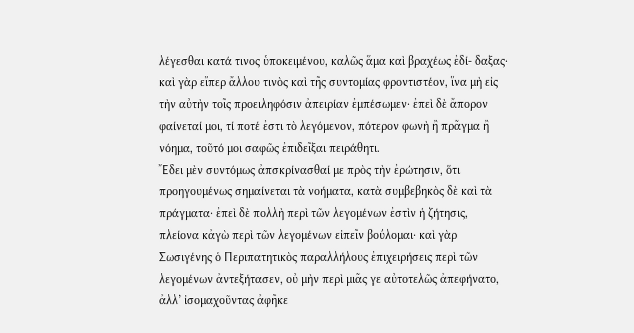λέγεσθαι κατά τινος ὑποκειμένου, καλῶς ἅμα καὶ βραχέως ἐδί- δαξας· καὶ γὰρ εἴπερ ἄλλου τινὸς καὶ τῆς συντομίας φροντιστέον, ἵνα μὴ εἰς τὴν αὐτὴν τοῖς προειληφόσιν ἀπειρίαν ἐμπέσωμεν· ἐπεὶ δὲ ἄπορον φαίνεταί μοι, τί ποτέ ἐστι τὸ λεγόμενον, πότερον φωνὴ ἢ πρᾶγμα ἢ νόημα, τοῦτό μοι σαφῶς ἐπιδεῖξαι πειράθητι.
Ἔδει μὲν συντόμως ἀπσκρίνασθαί με πρὸς τὴν ἐρώτησιν, ὅτι προηγουμένως σημαίνεται τὰ νοήματα, κατὰ συμβεβηκὸς δὲ καὶ τὰ πράγματα· ἐπεὶ δὲ πολλὴ περὶ τῶν λεγομένων ἐστὶν ἡ ζήτησις, πλείονα κἀγὼ περὶ τῶν λεγομένων εἰπεῖν βούλομαι· καὶ γὰρ Σωσιγένης ὁ Περιπατητικὸς παραλλήλους ἐπιχειρήσεις περὶ τῶν λεγομένων ἀντεξήτασεν, οὐ μὴν περὶ μιᾶς γε αὐτοτελῶς ἀπεφήνατο, ἀλλ’ ἰσομαχοῦντας ἀφῆκε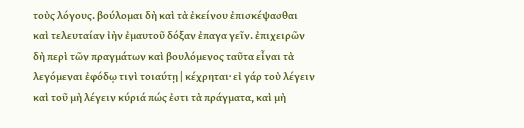τοὺς λόγους. βούλομαι δὴ καὶ τὰ ἐκείνου ἐπισκέψασθαι καὶ τελευταίαν ἰὴν ἐμαυτοῦ δόξαν ἐπαγα γεῖν. ἐπιχειρῶν δὴ περὶ τῶν πραγμάτων καὶ βουλόμενος ταῦτα εἶναι τὰ λεγόμεναι ἐφόδῳ τινὶ τοιαύτῃ | κέχρηται· εἰ γάρ τοὺ λέγειν καὶ τοῦ μὴ λέγειν κύριά πώς ἐστι τὰ πράγματα, καὶ μὴ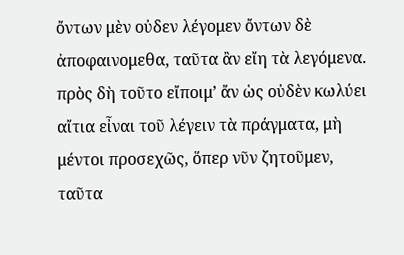ὄντων μὲν οὐδεν λέγομεν ὄντων δὲ ἀποφαινομεθα, ταῦτα ἂν εἴη τὰ λεγόμενα. πρὸς δὴ τοῦτο εἴποιμ’ ἄν ὡς οὐδὲν κωλύει αἴτια εἶναι τοῦ λέγειν τὰ πράγματα, μὴ μέντοι προσεχῶς, ὅπερ νῦν ζητοῦμεν, ταῦτα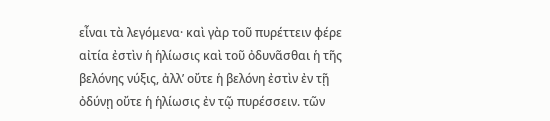εἶναι τὰ λεγόμενα· καὶ γὰρ τοῦ πυρέττειν φέρε αἰτία ἐστὶν ἡ ἡλίωσις καὶ τοῦ ὀδυνᾶσθαι ἡ τῆς βελόνης νύξις, ἀλλ’ οὔτε ἡ βελόνη ἐστὶν ἐν τῇ ὀδύνῃ οὔτε ἡ ἡλίωσις ἐν τῷ πυρέσσειν. τῶν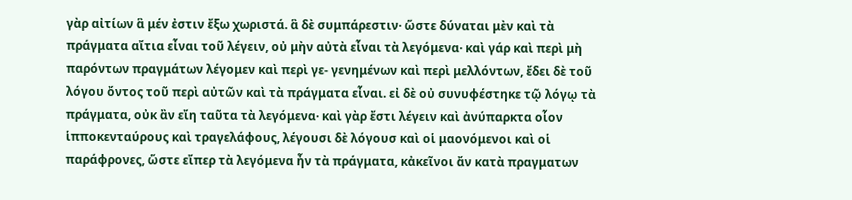γὰρ αἰτίων ἃ μέν ἐστιν ἔξω χωριστά. ἃ δὲ συμπάρεστιν· ὥστε δύναται μὲν καὶ τὰ πράγματα αἴτια εἶναι τοῦ λέγειν, οὐ μὴν αὐτὰ εἶναι τὰ λεγόμενα· καὶ γάρ καὶ περὶ μὴ παρόντων πραγμάτων λέγομεν καὶ περὶ γε- γενημένων καὶ περὶ μελλόντων, ἔδει δὲ τοῦ λόγου ὄντος τοῦ περὶ αὐτῶν καὶ τὰ πράγματα εἶναι. εἰ δὲ οὐ συνυφέστηκε τῷ λόγῳ τὰ πράγματα, οὐκ ἂν εἴη ταῦτα τὰ λεγόμενα· καὶ γὰρ ἔστι λέγειν καὶ ἀνύπαρκτα οἷον ἱπποκενταύρους καὶ τραγελάφους, λέγουσι δὲ λόγουσ καὶ οἱ μαονόμενοι καὶ οἱ παράφρονες, ὥστε εἴπερ τὰ λεγόμενα ἦν τὰ πράγματα, κἀκεῖνοι ἄν κατὰ πραγματων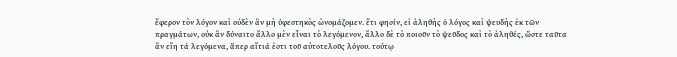ἔφερον τὸν λόγον καὶ οὐδὲν ἂν μὴ ὑφεστηκὸς ὠνομάζομεν. ἔτι φησίν, εἰ ἀληθὴς ὁ λόγος καὶ ψευδὴς ἐκ τῶν πραγμάτων, οὐκ ἂν δύναιτο ἄλλο μὲν εἶναι τὸ λεγόμενον, ἄλλο δὲ τὸ ποιοῦν τὸ ψεῦδος καὶ τὸ ἀληθές, ὥστε ταῦτα ἂν εἴη τά λεγόμενα, ἅπερ αἴτιά ἐστι τοῦ αὐτοτελοῦς λόγου. τούτῳ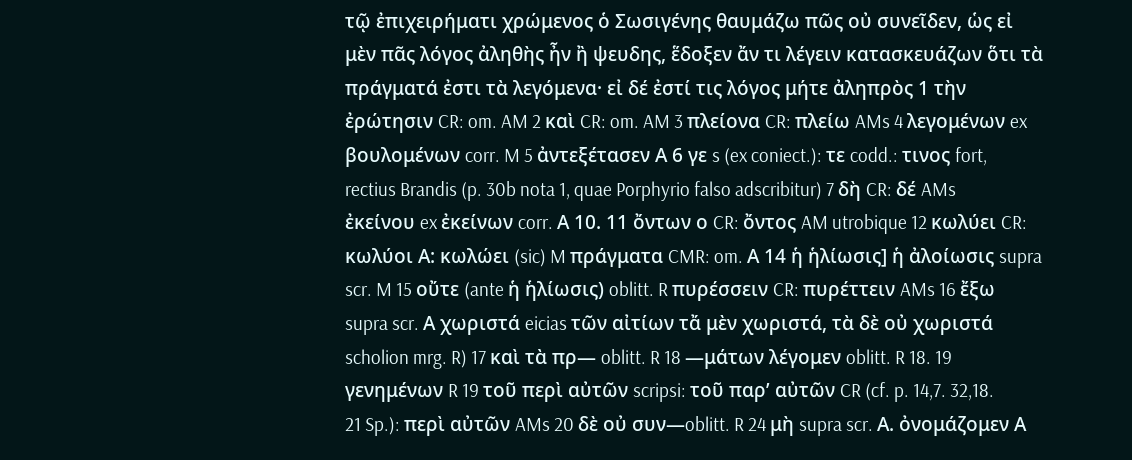τῷ ἐπιχειρήματι χρώμενος ὁ Σωσιγένης θαυμάζω πῶς οὐ συνεῖδεν, ὡς εἰ μὲν πᾶς λόγος ἀληθὴς ἦν ἢ ψευδης, ἕδοξεν ἄν τι λέγειν κατασκευάζων ὅτι τὰ πράγματά ἐστι τὰ λεγόμενα· εἰ δέ ἐστί τις λόγος μήτε ἀληπρὸς 1 τὴν ἐρώτησιν CR: om. AM 2 καὶ CR: om. AM 3 πλείονα CR: πλείω AMs 4 λεγομένων ex βουλομένων corr. M 5 ἀντεξέτασεν Α 6 γε s (ex coniect.): τε codd.: τινος fort, rectius Brandis (p. 30b nota 1, quae Porphyrio falso adscribitur) 7 δὴ CR: δέ AMs ἐκείνου ex ἐκείνων corr. Α 10. 11 ὄντων ο CR: ὄντος AM utrobique 12 κωλύει CR: κωλύοι Α: κωλώει (sic) M πράγματα CMR: om. Α 14 ἡ ἡλίωσις] ἡ ἀλοίωσις supra scr. M 15 οὔτε (ante ἡ ἡλίωσις) oblitt. R πυρέσσειν CR: πυρέττειν AMs 16 ἔξω supra scr. Α χωριστά eicias τῶν αἰτίων τἄ μὲν χωριστά, τὰ δὲ οὐ χωριστά scholion mrg. R) 17 καὶ τὰ πρ— oblitt. R 18 —μάτων λέγομεν oblitt. R 18. 19 γενημένων R 19 τοῦ περὶ αὐτῶν scripsi: τοῦ παρ’ αὐτῶν CR (cf. p. 14,7. 32,18. 21 Sp.): περὶ αὐτῶν AMs 20 δὲ οὐ συν—oblitt. R 24 μὴ supra scr. Α. ὀνομάζομεν Α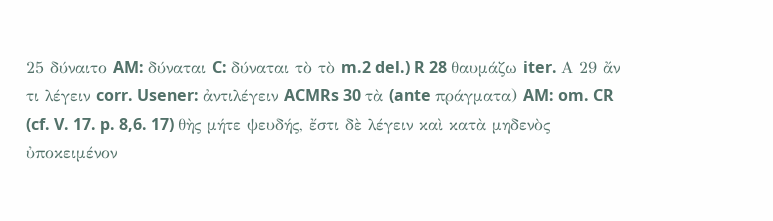25 δύναιτο AM: δύναται C: δύναται τὸ τὸ m.2 del.) R 28 θαυμάζω iter. Α 29 ἄν τι λέγειν corr. Usener: ἀντιλέγειν ACMRs 30 τὰ (ante πράγματα) AM: om. CR (cf. V. 17. p. 8,6. 17) θὴς μήτε ψευδής, ἔστι δὲ λέγειν καὶ κατὰ μηδενὸς ὐποκειμένον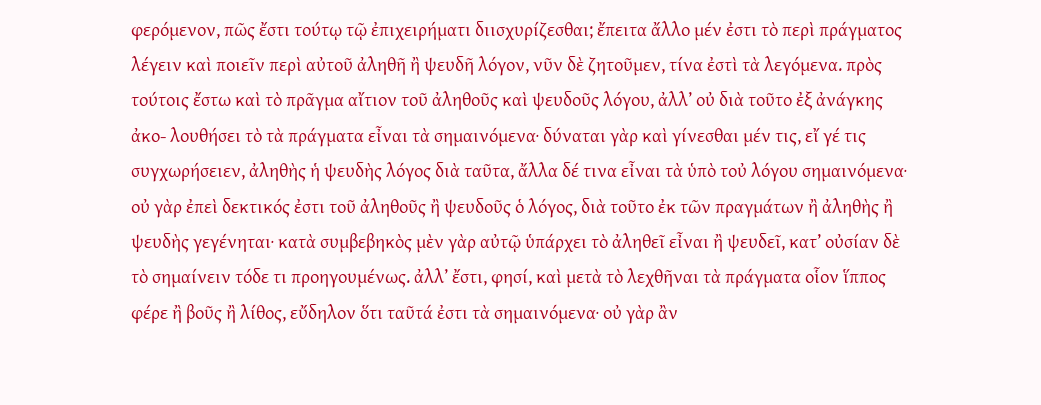φερόμενον, πῶς ἔστι τούτῳ τῷ ἐπιχειρήματι διισχυρίζεσθαι; ἔπειτα ἄλλο μέν ἐστι τὸ περὶ πράγματος λέγειν καὶ ποιεῖν περὶ αὐτοῦ ἀληθῆ ἢ ψευδῆ λόγον, νῦν δὲ ζητοῦμεν, τίνα ἐστὶ τὰ λεγόμενα. πρὸς τούτοις ἔστω καὶ τὸ πρᾶγμα αἴτιον τοῦ ἀληθοῦς καὶ ψευδοῦς λόγου, ἀλλ’ οὐ διὰ τοῦτο ἐξ ἀνάγκης ἀκο- λουθήσει τὸ τὰ πράγματα εἶναι τὰ σημαινόμενα· δύναται γὰρ καὶ γίνεσθαι μέν τις, εἴ γέ τις συγχωρήσειεν, ἀληθὴς ἡ ψευδὴς λόγος διὰ ταῦτα, ἄλλα δέ τινα εἶναι τὰ ὑπὸ τοὐ λόγου σημαινόμενα· οὐ γὰρ ἐπεὶ δεκτικός ἐστι τοῦ ἀληθοῦς ἢ ψευδοῦς ὁ λόγος, διὰ τοῦτο ἐκ τῶν πραγμάτων ἢ ἀληθὴς ἢ ψευδὴς γεγένηται· κατὰ συμβεβηκὸς μὲν γὰρ αὐτῷ ὑπάρχει τὸ ἀληθεῖ εἶναι ἢ ψευδεῖ, κατ’ οὐσίαν δὲ τὸ σημαίνειν τόδε τι προηγουμένως. ἀλλ’ ἔστι, φησί, καὶ μετὰ τὸ λεχθῆναι τὰ πράγματα οἷον ἵππος φέρε ἢ βοῦς ἢ λίθος, εὔδηλον ὅτι ταῦτά ἐστι τὰ σημαινόμενα· οὐ γὰρ ἂν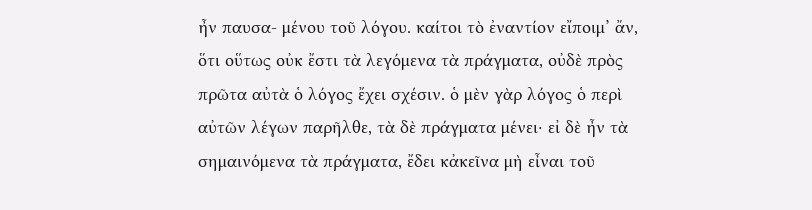ἦν παυσα- μένου τοῦ λόγου. καίτοι τὸ ἐναντίον εἴποιμ’ ἄν, ὅτι οὕτως οὐκ ἔστι τὰ λεγόμενα τὰ πράγματα, οὐδὲ πρὸς πρῶτα αὐτὰ ὁ λόγος ἔχει σχέσιν. ὁ μὲν γὰρ λόγος ὁ περὶ αὐτῶν λέγων παρῆλθε, τὰ δὲ πράγματα μένει· εἰ δὲ ἦν τὰ σημαινόμενα τὰ πράγματα, ἔδει κἀκεῖνα μὴ εἶναι τοῦ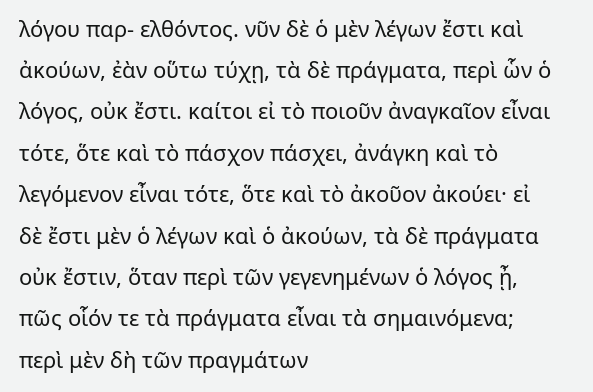λόγου παρ- ελθόντος. νῦν δὲ ὁ μὲν λέγων ἔστι καὶ ἀκούων, ἐὰν οὕτω τύχῃ, τὰ δὲ πράγματα, περὶ ὧν ὁ λόγος, οὐκ ἔστι. καίτοι εἰ τὸ ποιοῦν ἀναγκαῖον εἶναι τότε, ὅτε καὶ τὸ πάσχον πάσχει, ἀνάγκη καὶ τὸ λεγόμενον εἶναι τότε, ὅτε καὶ τὸ ἀκοῦον ἀκούει· εἰ δὲ ἔστι μὲν ὁ λέγων καὶ ὁ ἀκούων, τὰ δὲ πράγματα οὐκ ἔστιν, ὅταν περὶ τῶν γεγενημένων ὁ λόγος ᾖ, πῶς οἷόν τε τὰ πράγματα εἶναι τὰ σημαινόμενα; περὶ μὲν δὴ τῶν πραγμάτων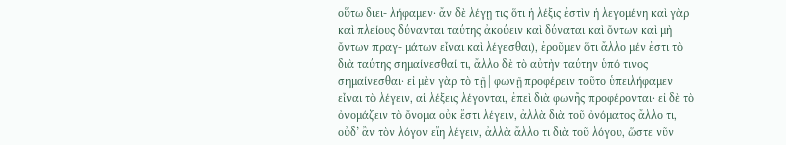οὕτω διει- λήφαμεν· ἄν δὲ λέγῃ τις ὅτι ἡ λέξις ἐστὶν ἡ λεγομένη καὶ γὰρ καὶ πλείους δύνανται ταύτης ἀκούειν καὶ δύναται καὶ ὄντων καὶ μὴ ὄντων πραγ- μάτων εἶναι καὶ λέγεσθαι), ἐροῦμεν ὅτι ἄλλο μέν ἐστι τὸ διὰ ταύτης σημαίνεσθαί τι, ἄλλο δὲ τὸ αὐτὴν ταύτην ὑπό τινος σημαίνεσθαι· εἰ μὲν γὰρ τὸ τῇ | φωνῇ προφέρειν τοῦτο ὑπειλήφαμεν εἶναι τὸ λέγειν, αἱ λέξεις λέγονται, ἐπεὶ διὰ φωνῆς προφέρονται· εἰ δὲ τὸ ὀνομάζειν τὸ ὄνομα οὐκ ἔστι λέγειν, ἀλλὰ διὰ τοῦ ὀνόματος ἄλλο τι, οὐδ’ ἂν τὸν λόγον εἴη λέγειν, ἀλλὰ ἄλλο τι διὰ τοῦ λόγου, ὥστε νῦν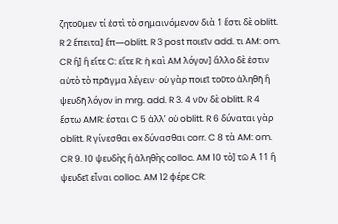ζητοῦμεν τί ἐστὶ τὸ σημαινόμενον διὰ 1 ἔστι δὲ oblitt. R 2 ἔπειτα] ἔπ—oblitt. R 3 post ποιεῖν add. τι AM: om. CR ἢ] ἢ εἴτε C: εἴτε R: ἡ καὶ AM λόγον] ἄλλο δὲ ἐστιν αὐτὸ τὸ πρᾶγμα λέγειν· οὐ γὰρ ποιεῖ τοῦτο ἀληθῆ ἢ ψευδῆ λόγον in mrg. add. R 3. 4 νῦν δὲ oblitt. R 4 ἔστω AMR: έσται C 5 ἀλλ’ οὐ oblitt. R 6 δύναται γὰρ oblitt. R γίνεσθαι ex δύνασθαι corr. C 8 τὰ AM: om. CR 9. 10 ψευδὴς ἢ ἀληθὴς colloc. AM 10 τὸ] τῶ Α 11 ἢ ψευδεῖ εἶναι colloc. AM 12 φέρε CR: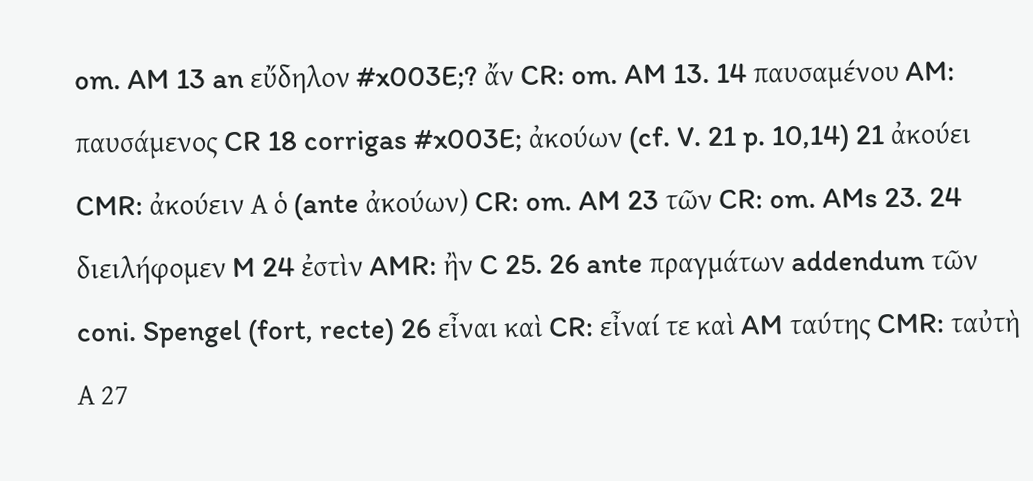om. AM 13 an εὔδηλον #x003E;? ἄν CR: om. AM 13. 14 παυσαμένου AM: παυσάμενος CR 18 corrigas #x003E; ἀκούων (cf. V. 21 p. 10,14) 21 ἀκούει CMR: ἀκούειν Α ὁ (ante ἀκούων) CR: om. AM 23 τῶν CR: om. AMs 23. 24 διειλήφομεν M 24 ἐστὶν AMR: ἢν C 25. 26 ante πραγμάτων addendum τῶν coni. Spengel (fort, recte) 26 εἶναι καὶ CR: εἶναί τε καὶ AM ταύτης CMR: ταὐτὴ Α 27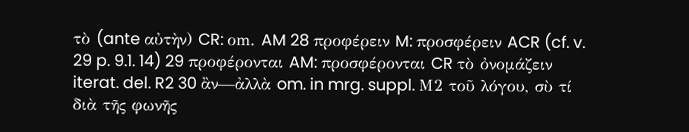τὸ (ante αὐτὴν) CR: οm. AM 28 προφέρειν M: προσφέρειν ACR (cf. v. 29 p. 9.1. 14) 29 προφέρονται AM: προσφέρονται CR τὸ ὀνομάζειν iterat. del. R2 30 ἂν—ἀλλὰ om. in mrg. suppl. Μ2 τοῦ λόγου, σὺ τί διὰ τῆς φωνῆς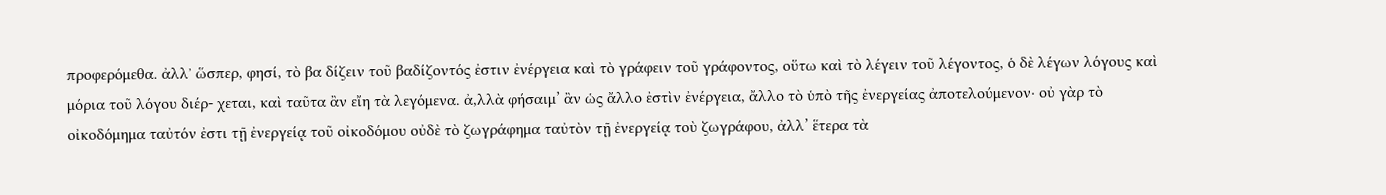προφερόμεθα. ἀλλ᾿ ὥσπερ, φησί, τὸ βα δίζειν τοῦ βαδίζοντός ἐστιν ἐνέργεια καὶ τὸ γράφειν τοῦ γράφοντος, οὕτω καὶ τὸ λέγειν τοῦ λέγοντος, ὁ δὲ λέγων λόγους καὶ μόρια τοῦ λόγου διέρ- χεται, καὶ ταῦτα ἂν εἴη τὰ λεγόμενα. ἀ,λλὰ φήσαιμ’ ἂν ὡς ἄλλο ἐστὶν ἐνέργεια, ἄλλο τὸ ὑπὸ τῆς ἐνεργείας ἀποτελούμενον· οὐ γὰρ τὸ οἰκοδόμημα ταὐτόν ἐστι τῇ ἐνεργείᾳ τοῦ οἰκοδόμου οὐδὲ τὸ ζωγράφημα ταὐτὸν τῇ ἐνεργείᾳ τοὺ ζωγράφου, ἀλλ’ ἕτερα τὰ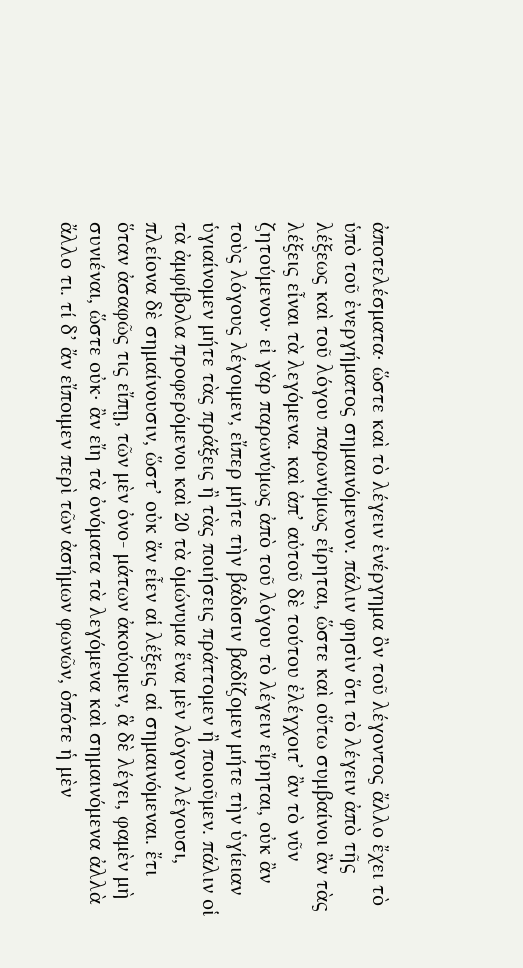ἀποτελέσματα· ὥστε καὶ τὸ λέγειν ἐνέργημα ὂν τοῦ λέγοντος ἄλλο ἔχει τὸ ὑπὸ τοῦ ἐνεργήματος σημαινόμενον. πάλιν φησὶν ὅτι τὸ λέγειν ἀπὸ τῆς λέξεως καὶ τοῦ λόγου παρωνύμως εἴρηται, ὥστε καὶ οὕτω συμβαίνοι ἂν τὰς λέξεις εἶναι τὰ λεγόμενα. καὶ ἀπ’ αὐτοῦ δὲ τούτου ἐλέγχοιτ’ ἂν τὸ νῦν ζητούμενον· εἰ γὰρ παρωνύμως ἀπὸ τοῦ λόγου τὸ λέγειν εἴρηται, οὐκ ἂν τοὺς λόγους λέγοιμεν, εἴπερ μήτε τὴν βάδισιν βαδίζομεν μήτε τὴν ὑγίειαν ὑγιαίνομεν μήτε τὰς πράξεις ἢ τὰς ποιήσεις πράττομεν ἢ ποιοῦμεν. πάλιν οἱ τὰ ἀμφίβολα προφερόμενοι καὶ 20 τὰ ὁμώνυμα ἕνα μὲν λόγον λέγουσι, πλείονα δὲ σημαίνουσιν, ὥστ’ οὐκ ἄν εἶεν αἱ λέξεις αἱ σημαινόμεναι. ἔτι ὅταν ἀσαφῶς τις εἴπῃ, τῶν μὲν ὀνο- μάτων ἀκούομεν, ἃ δὲ λέγει, φαμὲν μὴ συνιέναι, ὥστε οὐκ· ἂν εἴη τὰ ὀνόματα τὰ λεγόμενα καὶ σημαινόμενα ἀλλὰ ἄλλο τι. τί δ’ ἄν εἴποιμεν περὶ τῶν ἀσήμων φωνῶν, ὁπότε ἡ μὲν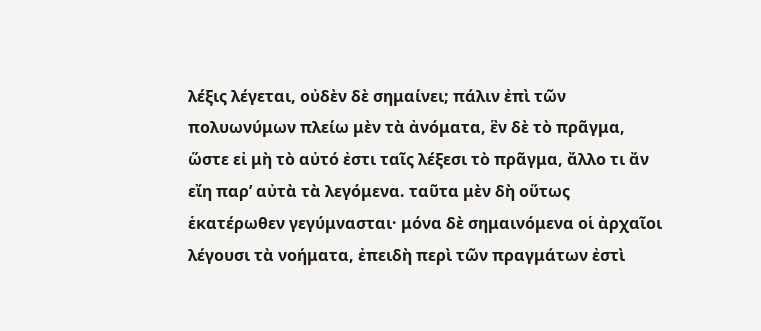λέξις λέγεται, οὐδὲν δὲ σημαίνει; πάλιν ἐπὶ τῶν πολυωνύμων πλείω μὲν τὰ ἀνόματα, ἓν δὲ τὸ πρᾶγμα, ὥστε εἰ μὴ τὸ αὐτό ἐστι ταῖς λέξεσι τὸ πρᾶγμα, ἄλλο τι ἄν εἴη παρ’ αὐτὰ τὰ λεγόμενα. ταῦτα μὲν δὴ οὕτως ἑκατέρωθεν γεγύμνασται· μόνα δὲ σημαινόμενα οἱ ἀρχαῖοι λέγουσι τὰ νοήματα, ἐπειδὴ περὶ τῶν πραγμάτων ἐστὶ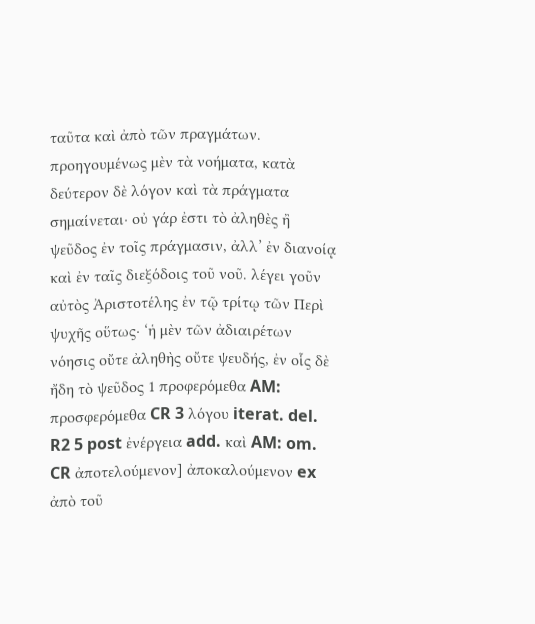ταῦτα καὶ ἀπὸ τῶν πραγμάτων. προηγουμένως μὲν τὰ νοήματα, κατὰ δεύτερον δὲ λόγον καὶ τὰ πράγματα σημαίνεται· οὐ γάρ ἐστι τὸ ἀληθὲς ἢ ψεῦδος ἐν τοῖς πράγμασιν, ἀλλ’ ἐν διανοίᾳ καὶ ἐν ταῖς διεξόδοις τοῦ νοῦ. λέγει γοῦν αὐτὸς Ἀριστοτέλης ἐν τῷ τρίτῳ τῶν Περὶ ψυχῆς οὕτως· ‘ἡ μὲν τῶν ἀδιαιρέτων νόησις οὔτε ἀληθὴς οὔτε ψευδής, ἐν οἷς δὲ ἤδη τὸ ψεῦδος 1 προφερόμεθα AM: προσφερόμεθα CR 3 λόγου iterat. del. R2 5 post ἐνέργεια add. καὶ AM: om. CR ἀποτελούμενον] ἀποκαλούμενον ex ἀπὸ τοῦ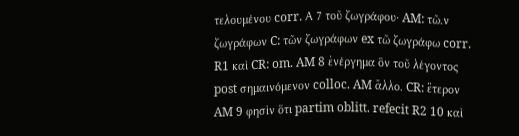τελουμένου corr. Α 7 τοῦ ζωγράφου· AM: τῶ.ν ζωγράφων C: τῶν ζωγράφων ex τῶ ζωγράφω corr. R1 καὶ CR: om. AM 8 ἐνέργημα ὃν τοῦ λέγοντος post σημαινόμενον colloc. AM ἄλλο. CR: ἕτερον AM 9 φησὶν ὅτι partim oblitt. refecit R2 10 καὶ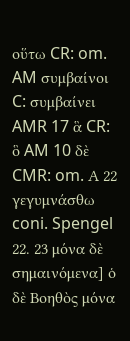οὕτω CR: om. AM συμβαίνοι C: συμβαίνει AMR 17 ἃ CR: ὃ AM 10 δὲ CMR: om. Α 22 γεγυμνάσθω coni. Spengel 22. 23 μόνα δὲ σημαινόμενα] ὁ δὲ Βοηθὸς μόνα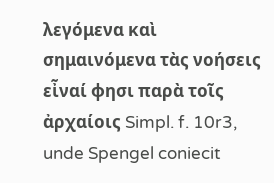λεγόμενα καὶ σημαινόμενα τὰς νοήσεις εἶναί φησι παρὰ τοῖς ἀρχαίοις Simpl. f. 10r3, unde Spengel coniecit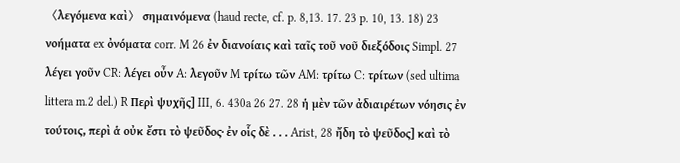〈λεγόμενα καὶ〉 σημαινόμενα (haud recte, cf. p. 8,13. 17. 23 p. 10, 13. 18) 23 νοήματα ex ὀνόματα corr. M 26 ἐν διανοίαις καὶ ταῖς τοῦ νοῦ διεξόδοις Simpl. 27 λέγει γοῦν CR: λέγει οὖν A: λεγοῦν M τρίτω τῶν AM: τρίτω C: τρίτων (sed ultima littera m.2 del.) R Περὶ ψυχῆς] III, 6. 430a 26 27. 28 ἡ μὲν τῶν ἀδιαιρέτων νόησις ἐν τούτοις, περὶ ἁ οὐκ ἔστι τὸ ψεῦδος· ἐν οἷς δὲ . . . Arist, 28 ἤδη τὸ ψεῦδος] καὶ τὸ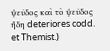ψεῦδος καὶ τὸ ψεῦδος ἤδη deteriores codd. et Themist.)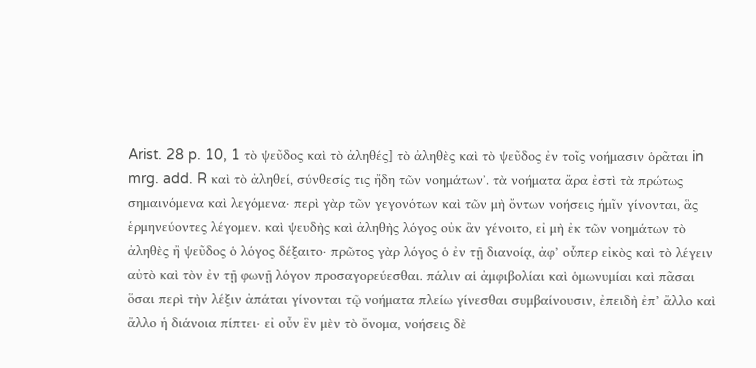Arist. 28 p. 10, 1 τὸ ψεῦδος καὶ τὸ ἀληθές] τὸ ἀληθὲς καὶ τὸ ψεῦδος ἐν τοῖς νοήμασιν ὁρᾶται in mrg. add. R καὶ τὸ ἀληθεί, σύνθεσίς τις ἤδη τῶν νοημάτων᾿. τὰ νοήματα ἄρα ἐστὶ τὰ πρώτως σημαινόμενα καὶ λεγόμενα· περὶ γὰρ τῶν γεγονότων καὶ τῶν μὴ ὄντων νοήσεις ἡμῖν γίνονται, ἃς ἑρμηνεύοντες λέγομεν. καὶ ψευδὴς καὶ ἀληθὴς λόγος οὐκ ἂν γένοιτο, εἰ μὴ ἐκ τῶν νοημάτων τὸ ἀληθὲς ἢ ψεῦδος ὁ λόγος δέξαιτο· πρῶτος γὰρ λόγος ὁ ἐν τῇ διανοίᾳ, ἀφ’ οὗπερ εἰκὸς καὶ τὸ λέγειν αὐτὸ καὶ τὸν ἐν τῇ φωνῇ λόγον προσαγορεύεσθαι. πάλιν αἱ ἀμφιβολίαι καὶ ὁμωνυμίαι καὶ πᾶσαι ὅσαι περὶ τὴν λέξιν ἀπάται γίνονται τῷ νοήματα πλείω γίνεσθαι συμβαίνουσιν, ἐπειδὴ ἐπ’ ἄλλο καὶ ἄλλο ἡ διάνοια πίπτει· εἰ οὖν ἓν μὲν τὸ ὄνομα, νοήσεις δὲ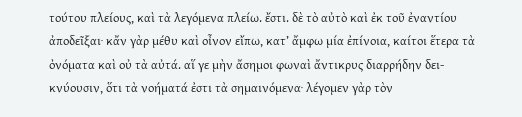τούτου πλείους, καὶ τὰ λεγόμενα πλείω. ἔστι. δὲ τὸ αὐτὸ καὶ ἐκ τοῦ ἐναντίου ἀποδεῖξαι· κἄν γὰρ μέθυ καὶ οἶνον εἴπω, κατ’ ἄμφω μία ἐπίνοια, καίτοι ἕτερα τὰ ὀνόματα καὶ οὐ τὰ αὐτά. αἵ γε μὴν ἄσημοι φωναὶ ἄντικρυς διαρρήδην δει- κνύουσιν, ὅτι τὰ νοήματά ἐστι τὰ σημαινόμενα· λέγομεν γὰρ τὸν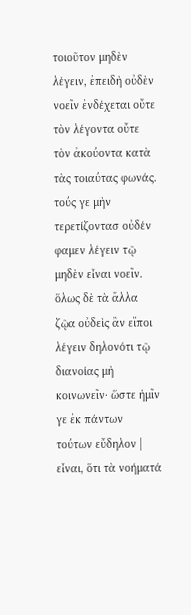τοιοῦτον μηδὲν λέγειν, ἐπειδὴ οὐδὲν νοεῖν ἐνδέχεται οὔτε τὸν λέγοντα οὔτε τὸν ἀκούοντα κατὰ τὰς τοιαύτας φωνάς. τούς γε μὴν τερετίζοντασ οὐδέν φαμεν λέγειν τῷ μηδὲν εἶναι νοεῖν. ὅλως δὲ τὰ ἄλλα ζῷα οὐδεὶς ἂν εἴποι λέγειν δηλονότι τῷ διανοίας μὴ κοινωνεῖν· ὥστε ἡμῖν γε ἐκ πάντων τούτων εὔδηλον | εἶναι, ὅτι τὰ νοήματά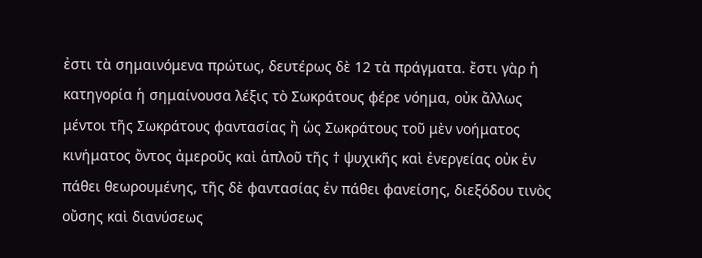ἐστι τὰ σημαινόμενα πρώτως, δευτέρως δὲ 12 τὰ πράγματα. ἔστι γὰρ ἡ κατηγορία ἡ σημαίνουσα λέξις τὸ Σωκράτους φέρε νόημα, οὐκ ἄλλως μέντοι τῆς Σωκράτους φαντασίας ἢ ὡς Σωκράτους τοῦ μὲν νοήματος κινήματος ὄντος ἀμεροῦς καὶ ἁπλοῦ τῆς † ψυχικῆς καὶ ἐνεργείας οὐκ ἐν πάθει θεωρουμένης, τῆς δὲ φαντασίας ἐν πάθει φανείσης, διεξόδου τινὸς οὔσης καὶ διανύσεως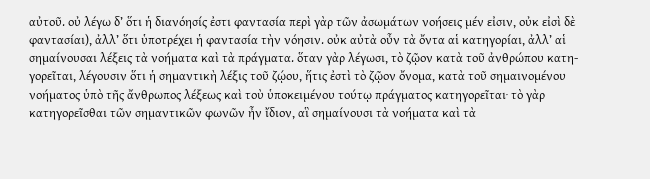αὐτοῦ. οὐ λέγω δ’ ὅτι ἡ διανόησίς ἐστι φαντασία περὶ γὰρ τῶν ἀσωμάτων νοήσεις μέν εἰσιν, οὐκ εἰσὶ δὲ φαντασίαι), ἀλλ’ ὅτι ὑποτρέχει ἡ φαντασία τὴν νόησιν. οὐκ αὐτὰ οὖν τὰ ὄντα αἱ κατηγορίαι, ἀλλ’ αἱ σημαίνουσαι λέξεις τὰ νοήματα καὶ τὰ πράγματα. ὅταν γὰρ λέγωσι, τὸ ζῷον κατὰ τοῦ ἀνθρώπου κατη- γορεῖται, λέγουσιν ὅτι ἡ σημαντικὴ λέξις τοῦ ζῴου, ἥτις ἐστὶ τὸ ζῷον ὄνομα, κατὰ τοῦ σημαινομένου νοήματος ὑπὸ τῆς ἄνθρωπος λέξεως καὶ τοὺ ὑποκειμένου τούτῳ πράγματος κατηγορεῖται· τὸ γὰρ κατηγορεῖσθαι τῶν σημαντικῶν φωνῶν ἦν ἴδιον, αἳ σημαίνουσι τὰ νοήματα καὶ τὰ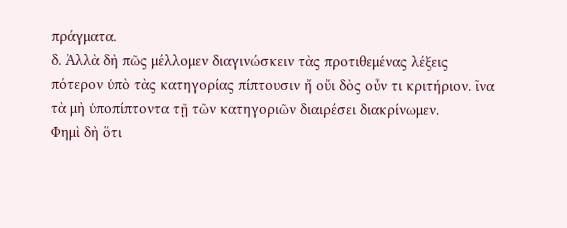πράγματα.
δ. Ἀλλὰ δὴ πῶς μέλλομεν διαγινώσκειν τὰς προτιθεμένας λέξεις πότερον ὑπὸ τὰς κατηγορίας πίπτουσιν ἤ οὔι δὸς οὖν τι κριτήριον. ῖνα τὰ μὴ ὑποπίπτοντα τῇ τῶν κατηγοριῶν διαιρέσει διακρίνωμεν.
Φημὶ δὴ ὅτι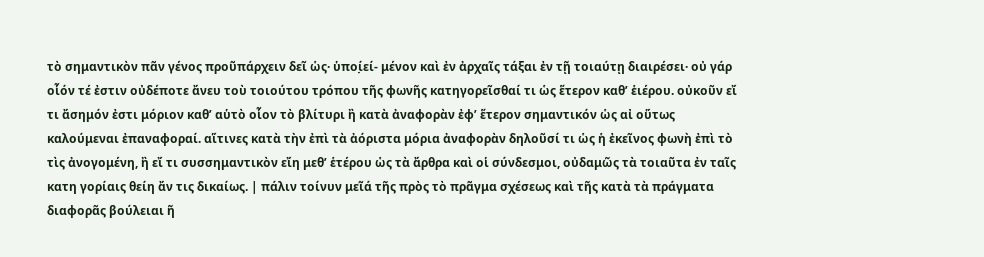τὸ σημαντικὸν πᾶν γένος προῦπάρχειν δεῖ ὡς· ὑποί̣εί- μένον καὶ ἐν ἀρχαῖς τάξαι ἐν τῇ τοιαύτῃ διαιρέσει· οὐ γάρ οἷόν τέ ἐστιν οὐδέποτε ἄνευ τοὺ τοιούτου τρόπου τῆς φωνῆς κατηγορεῖσθαί τι ὡς ἕτερον καθ’ ἑιέρου. οὐκοῦν εἴ τι ἄσημόν ἐστι μόριον καθ’ αὑτὸ οἷον τὸ βλίτυρι ἢ κατὰ ἀναφορὰν ἐφ’ ἕτερον σημαντικόν ὡς αἰ οὕτως καλούμεναι ἐπαναφοραί. αἵτινες κατὰ τὴν ἐπὶ τὰ ἀόριστα μόρια ἀναφορὰν δηλοῦσί τι ὡς ἡ ἐκεῖνος φωνὴ ἐπὶ τὸ τὶς ἀνογομένη, ἢ εἴ τι συσσημαντικὸν εἴη μεθ’ ἑτέρου ὡς τὰ ἄρθρα καὶ οἱ σύνδεσμοι, οὐδαμῶς τὰ τοιαῦτα ἐν ταῖς κατη γορίαις θείη ἄν τις δικαίως. | πάλιν τοίνυν μεῖά τῆς πρὸς τὸ πρᾶγμα σχέσεως καὶ τῆς κατὰ τὰ πράγματα διαφορᾶς βούλειαι ῆ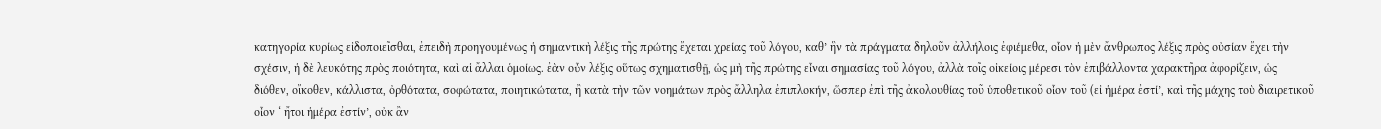κατηγορία κυρίως εἰδοποιεῖσθαι, ἐπειδὴ προηγουμένως ἡ σημαντικὴ λέξις τῆς πρώτης ἔχεται χρείας τοῦ λόγου, καθ’ ἣν τὰ πράγματα δηλοῦν ἀλλήλοις ἐφιέμεθα, οἷον ἡ μὲν ἄνθρωπος λέξις πρὸς οὐσίαν ἔχει τὴν σχέσιν, ἡ δὲ λευκότης πρὸς ποιότητα, καὶ αἱ ἄλλαι ὁμοίως. ἐὰν οὖν λέξις οὕτως σχηματισθῇ, ὡς μὴ τῆς πρώτης εἶναι σημασίας τοῦ λόγου, ἀλλὰ τοῖς οἰκείοις μέρεσι τὸν ἐπιβάλλοντα χαρακτῆρα ἀφορίζειν, ὡς διόθεν, οἴκοθεν, κάλλιστα, ὀρθότατα, σοφώτατα, ποιητικώτατα, ἢ κατὰ τὴν τῶν νοημάτων πρὸς ἄλληλα ἐπιπλοκήν, ὥσπερ ἐπὶ τῆς ἀκολουθίας τοῦ ὑποθετικοῦ οἷον τοῦ (εἰ ἡμέρα ἐστί’, καὶ τῆς μάχης τοὺ διαιρετικοῦ οἶον ‘ ἤτοι ἡμέρα ἐστίν’, οὐκ ἂν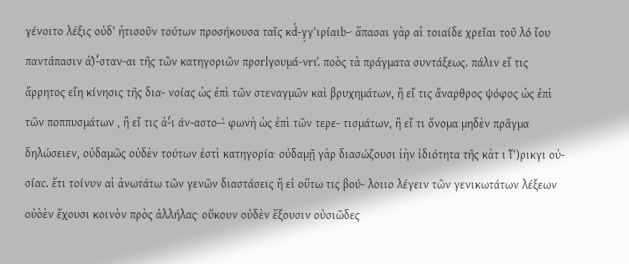γένοιτο λέξις οὐδ’ ἡτισοῦν τούτων προσήκουσα ταῖς κd́-γͅγ‘ιρίαιb-· ἅπασαι γὰρ αἱ τοιαίδε χρεῖαι τοῦ λό ἴου παντάπασιν ἀ)̔-̓́σταν-αι τῆς τῶν κατηγοριῶν προrlγουμά-νrι.́ ποὸς τὰ πράγματα συντάξεως. πάλιν εἴ τις ἄρρητος εἴη κίνησις τῆς δια- νοίας ὡς ἐπὶ τῶν στεναγμῶν καὶ βρυχημάτων, ἢ εἴ τις ἄναρθρος ψόφος ὡς ἐπὶ τῶν ποππυσμάτων , ἢ εἴ τις ἀ-̔́ι άν-αστο--̀ φωνὴ ὡς ἐπὶ τῶν τερε- τισμάτων, ἢ εἴ τι ὄνομα μηδὲν πρᾶγμα δηλώσειεν, οὐδαμῶς οὐδὲν τούτων ἐστὶ κατηγορία· οὐδαμῇ γὰρ διασώζουσι ἰὴν ἰδιότητα τῆς κὰτ ι ἴ̀‘)ρικγι οὐ- σίαc. ἔτι τοίνυν αἱ ἀνωτάτω τῶν γενῶν διαστάσεις ἢ εἰ οὕτω τις βού- λοιιο λέγειν τῶν γενικωτάτων λέξεων οὐὸὲν ἔχουσι κοινὸν πρὸς ἀλλήλας· οὔκουν οὐδὲν ἕξουσιν οὐσιῶδες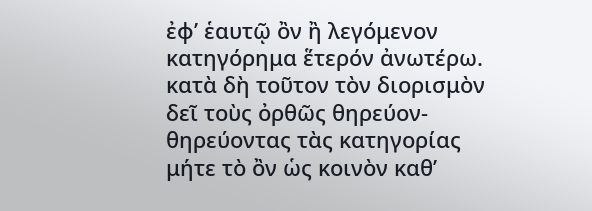ἐφ’ ἑαυτῷ ὂν ἢ λεγόμενον κατηγόρημα ἕτερόν ἀνωτέρω. κατὰ δὴ τοῦτον τὸν διορισμὸν δεῖ τοὺς ὀρθῶς θηρεύον- θηρεύοντας τὰς κατηγορίας μήτε τὸ ὂν ὡς κοινὸν καθ’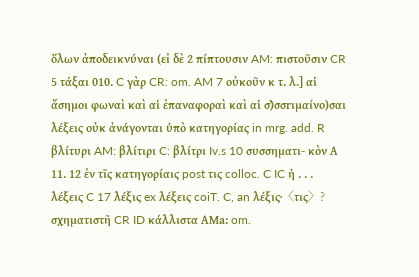ὅλων ἀποδεικνύναι (εἰ δὲ 2 πίπτουσιν AM: πιστοῦσιν CR 5 τάξαι 010. C γὰρ CR: om. AM 7 οὐκοῦν κ τ. λ.] αἱ ἄσημοι φωναὶ καὶ αἱ ἐπαναφοραὶ καὶ αἱ σ)̀σσrιμαίνο)σαι λέξεις οὐκ ἀνάγονται ὑπὸ κατηγορίας in mrg. add. R βλίτυρι AM: βλίτιρι C: βλίτρι Iv.s 10 συσσηματι- κὸν Α 11. 12 ἐν τῖς κατηγορίαις post τις colloc. C IC ἡ . . . λέξεις C 17 λέξις ex λέξεις coiT. C, an λέξις·〈τις〉? σχηματιστῆ CR ID κάλλιστα ΑMa: om.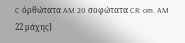C ὀρθώτατα AM 20 σοφώτατα CR: om. AM 22 μάχης]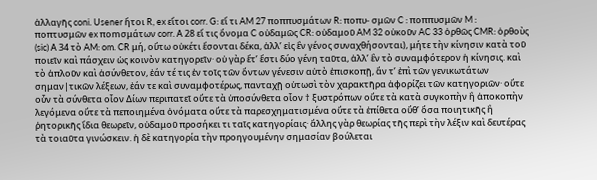ἀλλαγῆς coni. Usener ἤτοι R, ex εἴτοι corr. G: εἴ τι AM 27 ποππυσμάτων R: ποπυ- σμῶν C : ποππυσμῶν M : ποπτυσμῶν ex ποmσμάτων corr. Α 28 εἴ τις ὄνομα C οὐδαμῶς CR: οὐδαμοῦ AM 32 οὐκοῦν AC 33 ὀρθῶς CMR: ὀρθοὺς (sic) Α 34 τὸ AM: om. CR μή, οὕτω οὐκέτι ἔσονται δέκα, ἀλλ’ εἰς ἓν γένος συναχθήσονται), μήτε τὴν κίνησιν κατὰ τοῦ ποιεῖν καὶ πάσχειν ὡς κοινὸν κατηγορεῖν· οὐ γὰρ ἔτ’ ἔστι δύο γένη ταῦτα, ἀλλ’ ἓν τὸ συναμφότερον ἡ κίνησις. καὶ τὸ ἁπλοῦν καὶ ἀσύνθετον, ἐάν τέ τις ἐν τοῖς τῶν ὄντων γένεσιν αὐτὸ ἐπισκοπῇ, ἄν τ’ ἐπὶ τῶν γενικωτάτων σημαν|τικῶν λέξεων, ἐάν τε καὶ συναμφοτέρως, πανταχῇ οὑτωσὶ τὸν χαρακτῆρα ἀφορίζει τῶν κατηγοριῶν· οὔτε οὗν τὰ σύνθετα οἷον Δίων περιπατεῖ οὔτε τὰ ὑποσύνθετα οἷον † ξυστρόπων οὔτε τὰ κατὰ συγκοπὴν ἢ ἀποκοπὴν λεγόμενα οὔτε τὰ πεποιημένα ὀνόματα οὕτε τὰ παρεσχηματισμένα οὔτε τὰ ἐπίθετα οὔθ’ ὅσα ποιητικῆς ἢ ῥητορικῆς ἴδια θεωρεῖν, οὐδαμοῦ προσήκει τι ταῖς κατηγορίαις· ἄλλης γὰρ θεωρίας τῆς περὶ τὴν λέξιν καὶ δευτέρας τὰ τοιαῦτα γινώσκειν. ἡ δὲ κατηγορία τὴν προηγουμένην σημασίαν βούλεται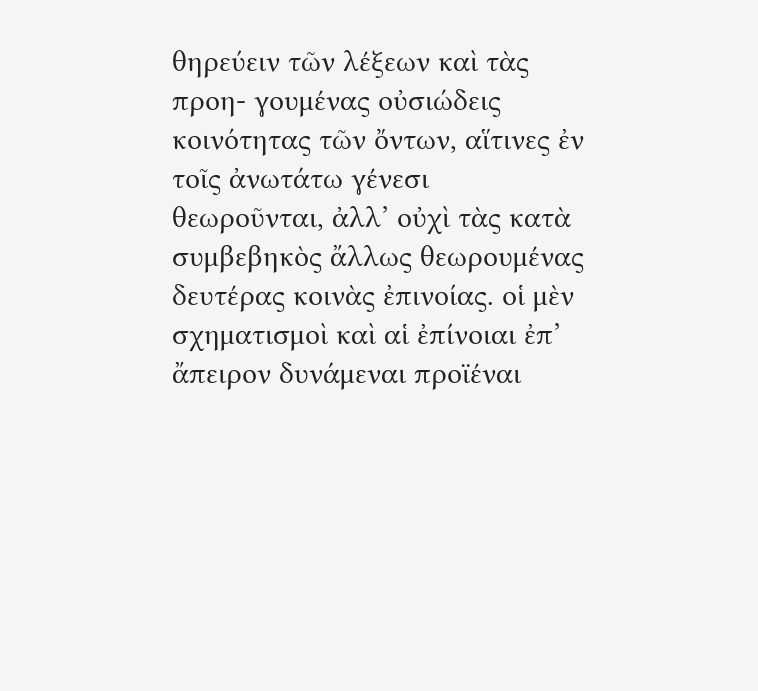θηρεύειν τῶν λέξεων καὶ τὰς προη- γουμένας οὐσιώδεις κοινότητας τῶν ὄντων, αἵτινες ἐν τοῖς ἀνωτάτω γένεσι θεωροῦνται, ἀλλ’ οὐχὶ τὰς κατὰ συμβεβηκὸς ἄλλως θεωρουμένας δευτέρας κοινὰς ἐπινοίας. οἱ μὲν σχηματισμοὶ καὶ αἱ ἐπίνοιαι ἐπ’ ἄπειρον δυνάμεναι προϊέναι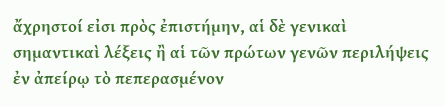ἄχρηστοί εἰσι πρὸς ἐπιστήμην, αἱ δὲ γενικαὶ σημαντικαὶ λέξεις ἢ αἱ τῶν πρώτων γενῶν περιλήψεις ἐν ἀπείρῳ τὸ πεπερασμένον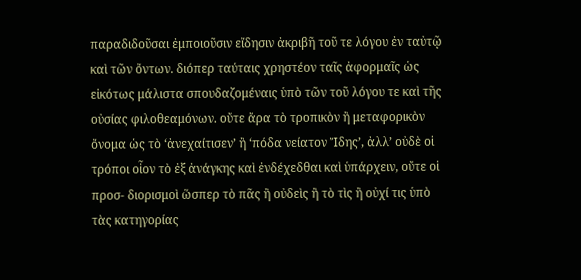παραδιδοῦσαι ἐμποιοῦσιν εἴδησιν ἀκριβῆ τοῦ τε λόγου ἐν ταὐτῷ καὶ τῶν ὄντων. διόπερ ταύταις χρηστέον ταῖς ἀφορμαῖς ὡς εἰκότως μάλιστα σπουδαζομέναις ὑπὸ τῶν τοῦ λόγου τε καὶ τῆς οὐσίας φιλοθεαμόνων. οὔτε ἄρα τὸ τροπικὸν ἢ μεταφορικὸν ὄνομα ὡς τὸ ‘ἀνεχαίτισεν’ ἢ ‘πόδα νείατον Ἴδης’, ἀλλ’ οὐδὲ οἱ τρόποι οἷον τὸ ἐξ ἀνάγκης καὶ ἐνδέχεδθαι καὶ ὑπάρχειν, οὔτε οἱ προσ- διορισμοὶ ὥσπερ τὸ πᾶς ἢ οὐδεὶς ἢ τὸ τὶς ἢ οὐχί τις ὑπὸ τὰς κατηγορίας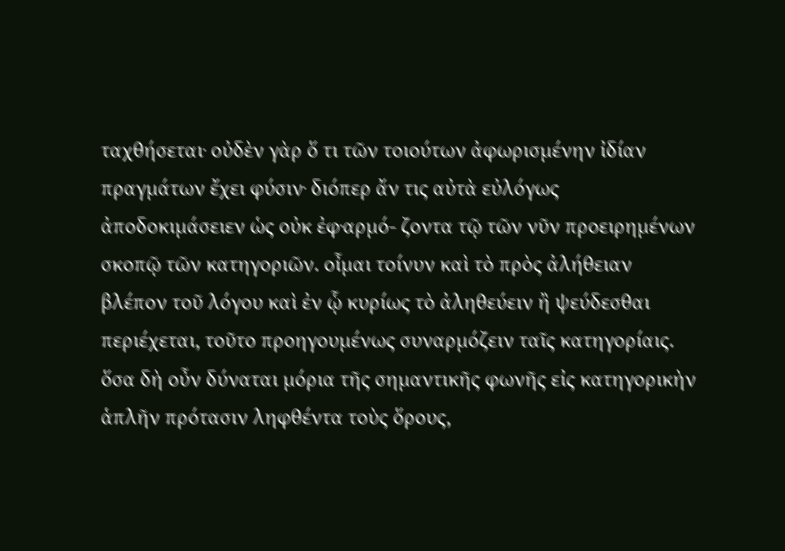ταχθήσεται· οὐδὲν γὰρ ὅ τι τῶν τοιούτων ἀφωρισμένην ἰδίαν πραγμάτων ἔχει φύσιν· διόπερ ἄν τις αὐτὰ εὐλόγως ἀποδοκιμάσειεν ὡς οὐκ ἐφ·αρμό- ζοντα τῷ τῶν νῦν προειρημένων σκοπῷ τῶν κατηγοριῶν. οἶμαι τοίνυν καὶ τὸ πρὸς ἀλήθειαν βλέπον τοῦ λόγου καὶ ἐν ᾧ κυρίως τὸ ἀληθεύειν ἢ ψεύδεσθαι περιέχεται, τοῦτο προηγουμένως συναρμόζειν ταῖς κατηγορίαις. ὅσα δὴ οὖν δύναται μόρια τῆς σημαντικῆς φωνῆς εἰς κατηγορικὴν ἁπλῆν πρότασιν ληφθέντα τοὺς ὅρους,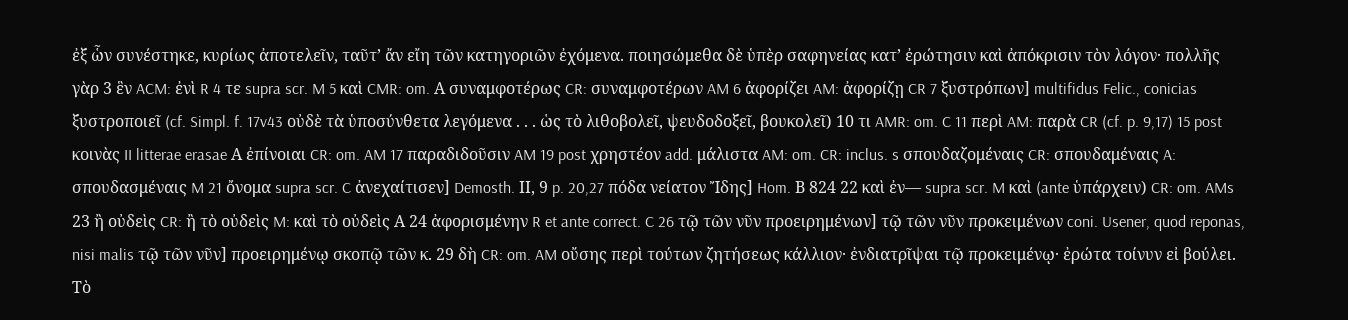ἐξ ὧν συνέστηκε, κυρίως ἀποτελεῖν, ταῦτ’ ἄν εἴη τῶν κατηγοριῶν ἐχόμενα. ποιησώμεθα δὲ ὑπὲρ σαφηνείας κατ’ ἐρώτησιν καὶ ἀπόκρισιν τὸν λόγον· πολλῆς γὰρ 3 ἓν ACM: ἐνὶ R 4 τε supra scr. M 5 καὶ CMR: om. Α συναμφοτέρως CR: συναμφοτέρων AM 6 ἀφορίζει AM: ἀφορίζῃ CR 7 ξυστρόπων] multifidus Felic., conicias ξυστροποιεῖ (cf. Simpl. f. 17v43 οὐδὲ τὰ ὑποσύνθετα λεγόμενα . . . ὡς τὸ λιθοβολεῖ, ψευδοδοξεῖ, βουκολεῖ) 10 τι AMR: om. C 11 περὶ AM: παρὰ CR (cf. p. 9,17) 15 post κοινὰς II litterae erasae Α ἐπίνοιαι CR: om. AM 17 παραδιδοῦσιν AM 19 post χρηστέον add. μάλιστα AM: om. CR: inclus. s σπουδαζομέναις CR: σπουδαμέναις A: σπουδασμέναις M 21 ὄνομα supra scr. C ἀνεχαίτισεν] Demosth. ΙΙ, 9 p. 20,27 πόδα νείατον Ἴδης] Hom. Β 824 22 καὶ ἐν— supra scr. M καὶ (ante ὑπάρχειν) CR: om. AMs 23 ἢ οὐδεὶς CR: ἢ τὸ οὐδεὶς M: καὶ τὸ οὐδεὶς Α 24 ἀφορισμένην R et ante correct. C 26 τῷ τῶν νῦν προειρημένων] τῷ τῶν νῦν προκειμένων coni. Usener, quod reponas, nisi malis τῷ τῶν νῦν] προειρημένῳ σκοπῷ τῶν κ. 29 δὴ CR: om. AM οὔσης περὶ τούτων ζητήσεως κάλλιον· ἐνδιατρῖψαι τῷ προκειμένῳ· ἐρώτα τοίνυν εἰ βούλει.
Τὸ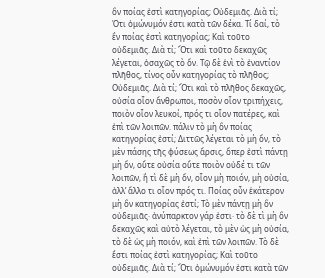ὃν ποίας ἐστὶ κατηγορίας; Οὐδεμιᾶς. Διὰ τί; Ὁτι ὁμώνυμόν ἐστι κατὰ τῶν δέκα. Τί δαί, τὸ ἓν ποίας ἐστὶ κατηγορίας; Καὶ τοῦτο οὐδεμιᾶς. Διὰ τί; Ὅτι καὶ τοῦτο δεκαχῶς λέγεται, ὁσαχῶς τὸ ὄν. Τῷ δὲ ἑνὶ τὸ ἐναντίον πλῆθος, τίνος οὖν κατηγορίας τὸ πλῆθος; Οὐδεμιᾶς. Διὰ τί; Ὅτι καὶ τὸ πλῆθος δεκαχῶς, οὐσία οἷον ἄνθρωποι, ποσὸν οἷον τριπήχεις, ποιὸν οἷον λευκοί, πρός τι οἷον πατέρες, καὶ ἐπὶ τῶν λοιπῶν. πάλιν τὸ μὴ ὃν ποίας κατηγορίας ἐστί; Διττῶς λέγεται τὸ μὴ ὄν, τὸ μὲν πάσης τῆς φύσεως ἄρσις, ὅπερ ἐστὶ πάντῃ μὴ ὄν, οὔτε οὐσία οὕτε ποιὸν οὐδέ τι τῶν λοιπῶν, ἢ τὶ δὲ μὴ ὄν, οἷον μὴ ποιόν, μὴ οὐσία, ἀλλ’ ἄλλο τι οἷον πρός τι. Ποίας οὖν ἑκάτερον μὴ ὂν κατηγορίας ἐστί; Τὸ μὲν πάντῃ μὴ ὂν οὐδεμιᾶς· ἀνύπαρκτον γάρ ἐστι· τὸ δὲ τὶ μὴ ὂν δεκαχῶς καὶ αὐτὸ λέγεται, τὸ μὲν ὡς μὴ οὐσία, τὸ δὲ ὡς μὴ ποιόν, καὶ ἐπὶ τῶν λοιπῶν. Τὸ δὲ ἔστι ποίας ἐστὶ κατηγορίας; Καὶ τοῦτο οὐδεμιᾶς. Διὰ τί; Ὄτι ὁμώνυμόν ἐστι κατὰ τῶν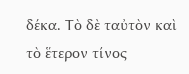δέκα. Τὸ δὲ ταὐτὸν καὶ τὸ ἕτερον τίνος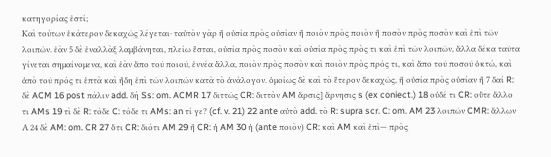κατηγορίας ἐστί;
Καὶ τούτων ἑκάτερον δεκαχῶς λέγεται· ταὐτὸν γὰρ ἢ οὐσία πρὸς οὐσίαν ἢ ποιὸν πρὸς ποιὸν ἢ ποσὸν πρὸς ποσὸν καὶ ἐπὶ τῶν λοιπῶν. ἐὰν 5 δὲ ἐναλλὰξ λαμβάνηται, πλείω ἔσται, οὐσία πρὸς ποσὸν καὶ οὐσία πρὸς πρὸς τι καὶ ἐπὶ τῶν λοιπῶν, ἄλλα δέκα ταῦτα γίνεται σημαίνομενα, καὶ ἐὰν ἄπο τοῦ ποιοῦ, ἐννέα ἄλλα, ποιὸν πρὸς ποσὸν καὶ ποιὸν πρὸς πρός τι, καὶ ἄπο τοῦ ποσοῦ ὀκτώ, καὶ ἀπὸ τοῦ πρός τι ἑπτὰ καὶ ἤδη ἐπὶ τῶν λοιπῶν κατὰ τὸ ἀνάλογον. ὁμοίως δὲ καὶ τὸ ἕτερον δεκαχῶς, ἢ οὐσία πρὸς οὐσίαν ἢ 7 δαί R: δὲ ACM 16 post πάλιν add. δὴ Ss: om. ACMR 17 διττῶς CR: διττὸν AM ἄρσις] ἄρνησις s (ex coniect.) 18 οὐδέ τι CR: οὔτε ἄλλο τι AMs 19 τὶ δὲ R: τόδε C: τόδε τι AMs: an τί γε? (cf. v. 21) 22 ante αὐτὸ add. τὸ R: supra scr. C: om. AM 23 λοιπῶν CMR: ἄλλων Α 24 δὲ AM: om. CR 27 ὅτι CR: διότι AM 29 ἢ CR: ἡ AM 30 ἡ (ante ποιὸν) CR: καὶ AM καὶ ἐπὶ— πρὸς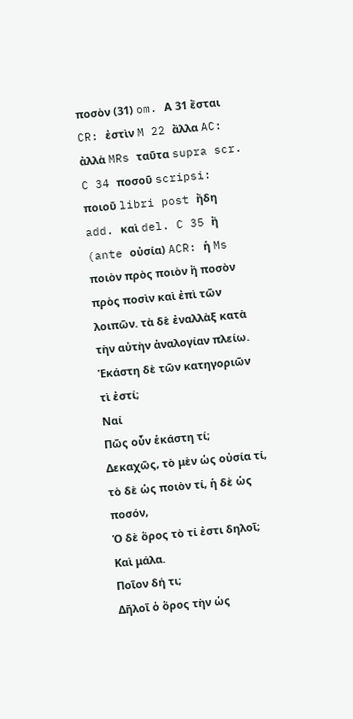ποσὸν (31) om. Α 31 ἔσται CR: ἐστὶν M 22 ἄλλα AC: ἀλλὰ MRs ταῦτα supra scr. C 34 ποσοῦ scripsi: ποιοῦ libri post ἤδη add. καὶ del. C 35 ἢ (ante οὐσία) ACR: ἡ Ms ποιὸν πρὸς ποιὸν ἢ ποσὸν πρὸς ποσὶν καὶ ἐπὶ τῶν λοιπῶν. τὰ δὲ ἐναλλὰξ κατὰ τὴν αὐτὴν ἀναλογίαν πλείω.
Ἑκάστη δὲ τῶν κατηγοριῶν τὶ ἐστί;
Ναί
Πῶς οὖν ἑκάστη τί;
Δεκαχῶς, τὸ μὲν ὡς οὐσία τί, τὸ δὲ ὡς ποιὸν τί, ἡ δὲ ὡς ποσόν,
Ὁ δὲ ὅρος τὸ τί ἐστι δηλοῖ;
Καὶ μάλα.
Ποῖον δή τι;
Δῆλοῖ ὁ ὅρος τὴν ὡς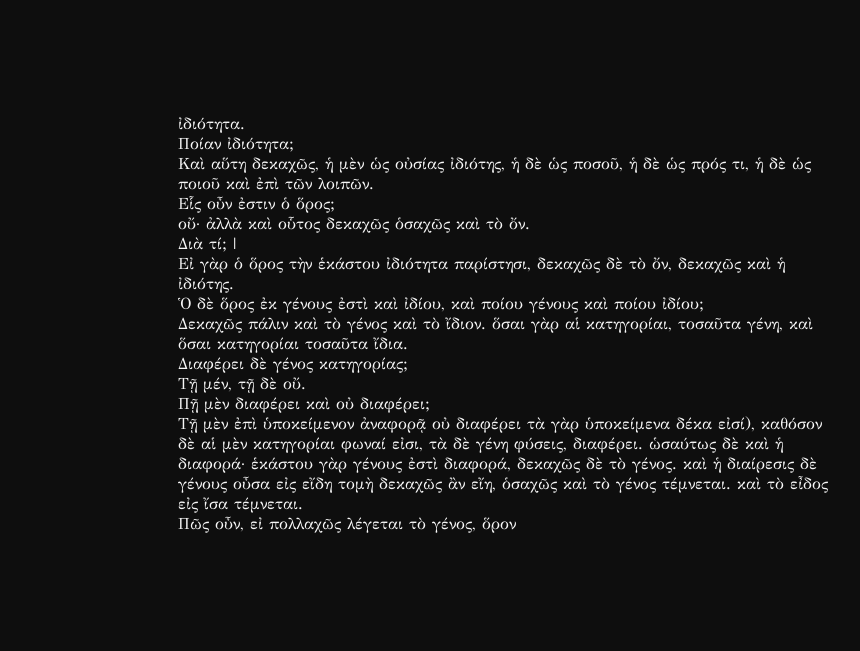ἰδιότητα.
Ποίαν ἰδιότητα;
Καὶ αὕτη δεκαχῶς, ἡ μὲν ὡς οὐσίας ἰδιότης, ἡ δὲ ὡς ποσοῦ, ἡ δὲ ὡς πρός τι, ἡ δὲ ὡς ποιοῦ καὶ ἐπὶ τῶν λοιπῶν.
Εἷς οὖν ἐστιν ὁ ὅρος;
οὔ· ἀλλὰ καὶ οὗτος δεκαχῶς ὁσαχῶς καὶ τὸ ὄν.
Διὰ τί; |
Εἰ γὰρ ὁ ὅρος τὴν ἑκάστου ἰδιότητα παρίστησι, δεκαχῶς δὲ τὸ ὄν, δεκαχῶς καὶ ἡ ἰδιότης.
Ὁ δὲ ὅρος ἐκ γένους ἐστὶ καὶ ἰδίου, καὶ ποίου γένους καὶ ποίου ἰδίου;
Δεκαχῶς πάλιν καὶ τὸ γένος καὶ τὸ ἴδιον. ὅσαι γὰρ αἱ κατηγορίαι, τοσαῦτα γένη, καὶ ὅσαι κατηγορίαι τοσαῦτα ἴδια.
Διαφέρει δὲ γένος κατηγορίας;
Τῇ μέν, τῇ δὲ οὔ.
Πῇ μὲν διαφέρει καὶ οὐ διαφέρει;
Τῇ μὲν ἐπὶ ὑποκείμενον ἀναφορᾷ οὐ διαφέρει τὰ γὰρ ὑποκείμενα δέκα εἰσί), καθόσον δὲ αἱ μὲν κατηγορίαι φωναί εἰσι, τὰ δὲ γένη φύσεις, διαφέρει. ὡσαύτως δὲ καὶ ἡ διαφορά· ἑκάστου γὰρ γένους ἐστὶ διαφορά, δεκαχῶς δὲ τὸ γένος. καὶ ἡ διαίρεσις δὲ γένους οὖσα εἰς εἴδη τομὴ δεκαχῶς ἂν εἴη, ὁσαχῶς καὶ τὸ γένος τέμνεται. καὶ τὸ εἶδος εἰς ἴσα τέμνεται.
Πῶς οὖν, εἰ πολλαχῶς λέγεται τὸ γένος, ὅρον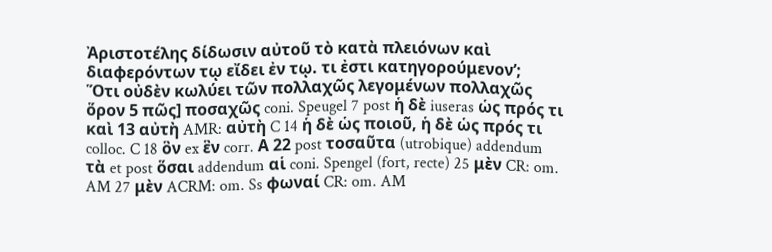Ἀριστοτέλης δίδωσιν αὐτοῦ τὸ κατὰ πλειόνων καὶ διαφερόντων τῳ εἴδει ἐν τῳ. τι ἐστι κατηγορούμενον’;
Ὅτι οὐδὲν κωλύει τῶν πολλαχῶς λεγομένων πολλαχῶς ὅρον 5 πῶς] ποσαχῶς coni. Speugel 7 post ἡ δὲ iuseras ὡς πρός τι καὶ 13 αὐτὴ AMR: αὐτὴ C 14 ἡ δὲ ὡς ποιοῦ, ἡ δὲ ὡς πρός τι colloc. C 18 ὃν ex ἓν corr. Α 22 post τοσαῦτα (utrobique) addendum τὰ et post ὅσαι addendum αἱ coni. Spengel (fort, recte) 25 μὲν CR: om. AM 27 μὲν ACRM: om. Ss φωναί CR: om. AM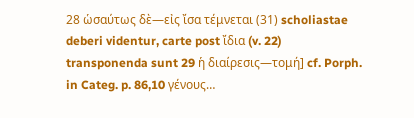28 ὡσαύτως δὲ—εἰς ἴσα τέμνεται (31) scholiastae deberi videntur, carte post ἴδια (v. 22) transponenda sunt 29 ἡ διαίρεσις—τομή] cf. Porph. in Categ. p. 86,10 γένους…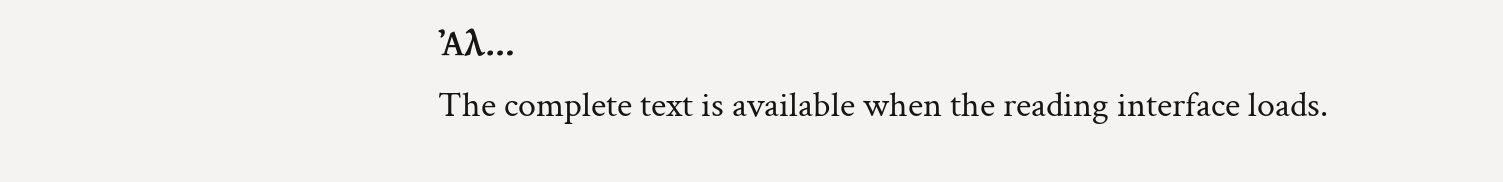Ἀλ…
The complete text is available when the reading interface loads.